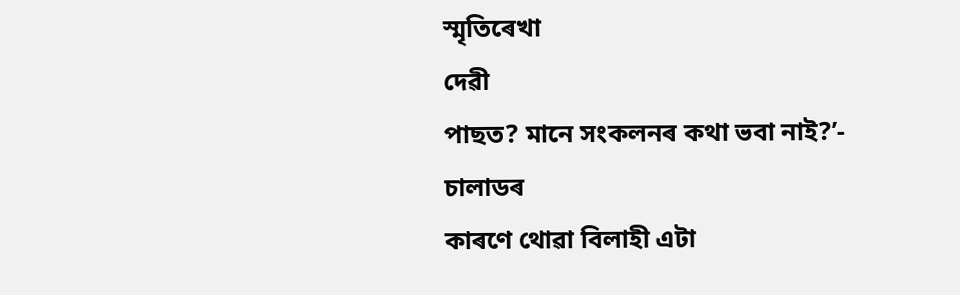স্মৃতিৰেখা
দেৱী
পাছত? মানে সংকলনৰ কথা ভবা নাই?’-
চালাডৰ
কাৰণে থোৱা বিলাহী এটা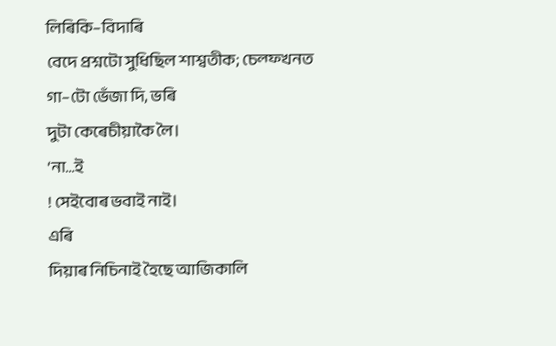লিৰিকি–বিদাৰি
বেদে প্ৰশ্নটো সুধিছিল শাশ্বতীক; চেল্ফ্খনত
গা–টো ভেঁজা দি, ভৰি
দুটা কেৰেচীয়াকৈ লৈ।
‘না…ই
! সেইবোৰ ভবাই নাই।
এৰি
দিয়াৰ নিচিনাই হৈছে আজিকালি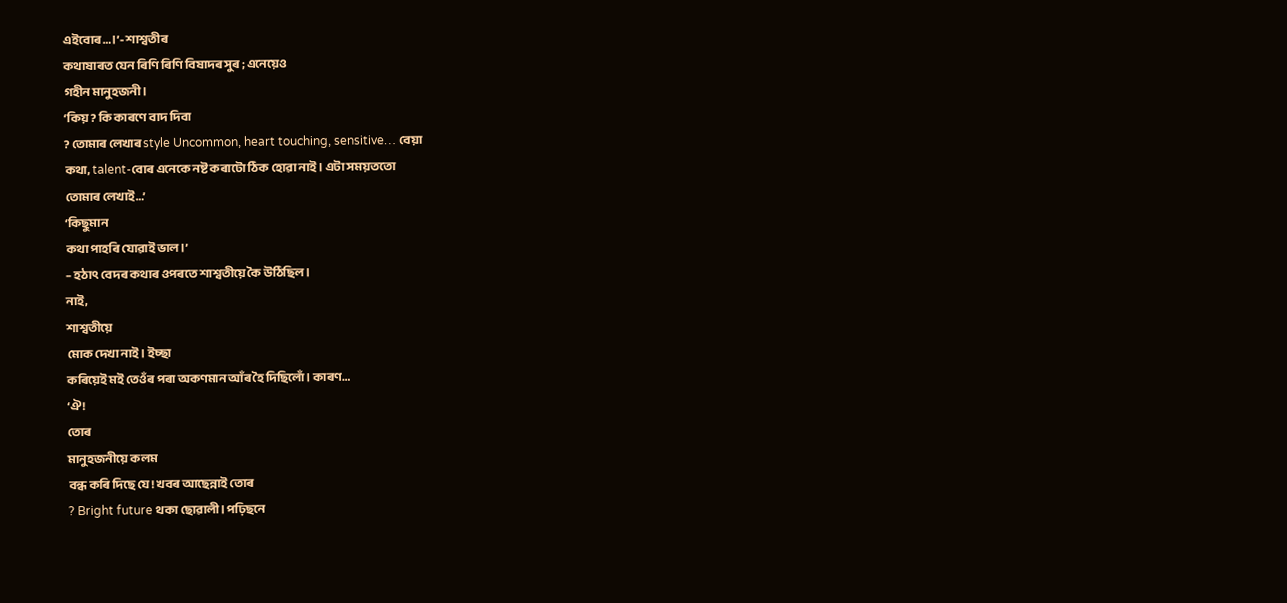এইবোৰ…।’- শাশ্বতীৰ
কথাষাৰত যেন ৰিণি ৰিণি বিষাদৰ সুৰ ; এনেয়েও
গহীন মানুহজনী।
‘কিয়? কি কাৰণে বাদ দিবা
? তোমাৰ লেখাৰ style Uncommon, heart touching, sensitive… বেয়া
কথা, talent-বোৰ এনেকে নষ্ট কৰাটো ঠিক হোৱা নাই। এটা সময়ততো
তোমাৰ লেখাই…’
‘কিছুমান
কথা পাহৰি যোৱাই ভাল।’
– হঠাৎ বেদৰ কথাৰ ওপৰতে শাশ্বতীয়ে কৈ উঠিছিল।
নাই,
শাশ্বতীয়ে
মোক দেখা নাই। ইচ্ছা
কৰিয়েই মই তেওঁৰ পৰা অকণমান আঁৰ হৈ দিছিলোঁ। কাৰণ…
‘ঐ!
তোৰ
মানুহজনীয়ে কলম
বন্ধ কৰি দিছে যে! খবৰ আছেন্নাই তোৰ
? Bright future থকা ছোৱালী। পঢ়িছনে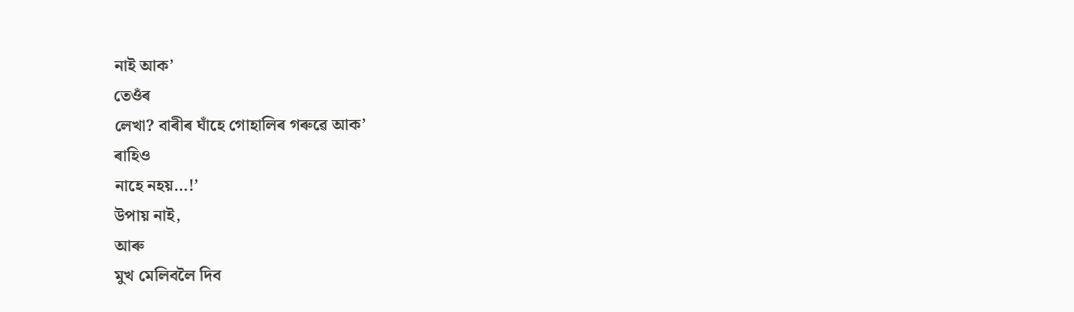নাই আক’
তেওঁৰ
লেখা? বাৰীৰ ঘাঁহে গোহালিৰ গৰুৱে আক’
ৰাহিও
নাহে নহয়…!’
উপায় নাই,
আৰু
মুখ মেলিবলৈ দিব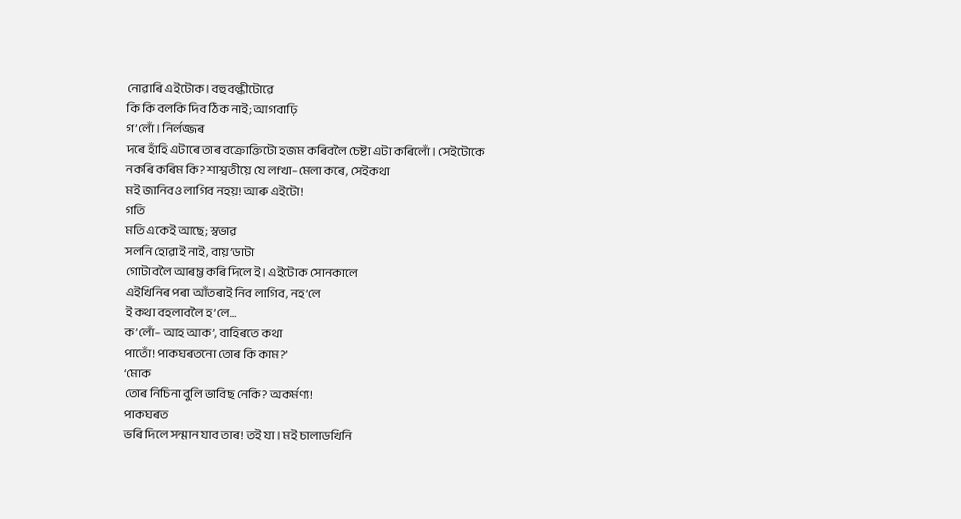নোৱাৰি এইটোক। বহুবল্কীটোৱে
কি কি বলকি দিব ঠিক নাই; আগবাঢ়ি
গ’লোঁ। নিৰ্লজ্জৰ
দৰে হাঁহি এটাৰে তাৰ বক্ৰোক্তিটো হজম কৰিবলৈ চেষ্টা এটা কৰিলোঁ। সেইটোকে
নকৰি কৰিম কি? শাশ্বতীয়ে যে লfখা–মেলা কৰে, সেইকথা
মই জানিবও লাগিব নহয়! আৰু এইটো!
গতি
মতি একেই আছে; স্বভাৱ
সলনি হোৱাই নাই, বায়’ডাটা
গোটাবলৈ আৰম্ভ কৰি দিলে ই। এইটোক সোনকালে
এইখিনিৰ পৰা আঁতৰাই নিব লাগিব, নহ’লে
ই কথা বহলাবলৈ হ’লে…
ক’লোঁ– আহ আক’, বাহিৰতে কথা
পাতোঁ! পাকঘৰতনো তোৰ কি কাম?’
‘মোক
তোৰ নিচিনা বুলি ভাবিছ নেকি? অকৰ্মণ্য!
পাকঘৰত
ভৰি দিলে সন্মান যাব তাৰ! তই যা। মই চালাডখিনি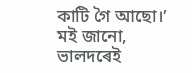কাটি গৈ আছো।’
মই জানো, ভালদৰেই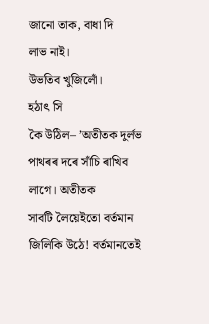জানো তাক, বাধা দি
লাভ নাই।
উভতিব খুজিলোঁ।
হঠাৎ সি
কৈ উঠিল– ’অতীতক দুৰ্লভ পাথৰৰ দৰে সাঁচি ৰাখিব
লাগে। অতীতক
সাবটি লৈয়েইতো বৰ্তমান জিলিকি উঠে! বৰ্তমানতেই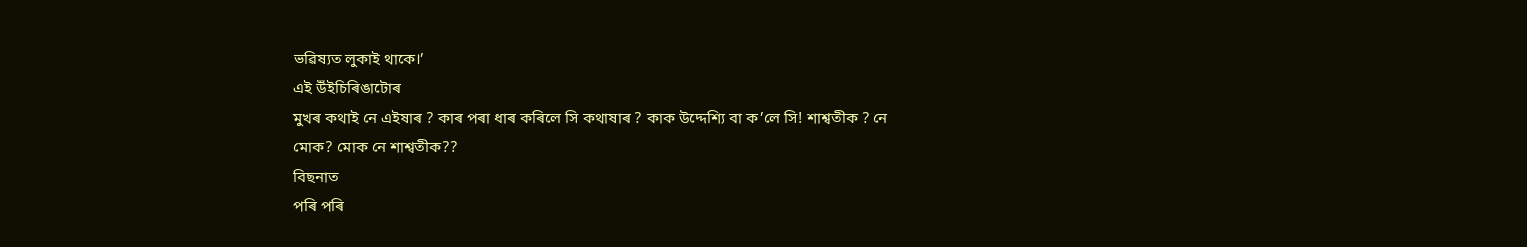ভৱিষ্যত লুকাই থাকে।’
এই উঁইচিৰিঙাটোৰ
মুখৰ কথাই নে এইষাৰ ? কাৰ পৰা ধাৰ কৰিলে সি কথাষাৰ ? কাক উদ্দেশ্যি বা ক’লে সি! শাশ্বতীক ? নে মোক? মোক নে শাশ্বতীক??
বিছনাত
পৰি পৰি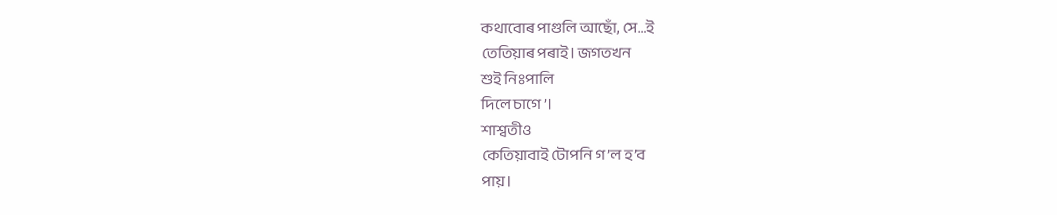কথাবোৰ পাগুলি আছোঁ, সে…ই
তেতিয়াৰ পৰাই। জগতখন
শুই নিঃপালি
দিলে চাগে’।
শাশ্বতীও
কেতিয়াবাই টোপনি গ’ল হ’ব
পায়।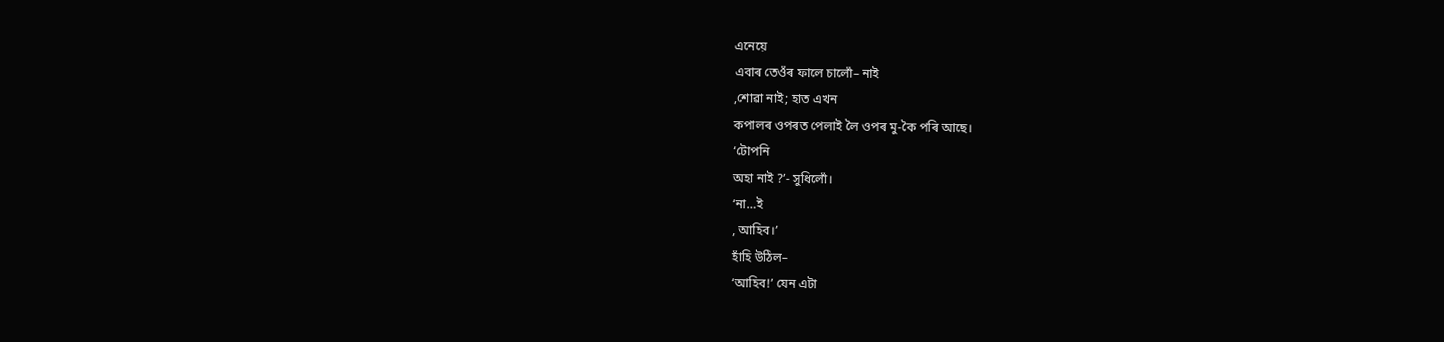এনেয়ে
এবাৰ তেওঁৰ ফালে চালোঁ– নাই
,শোৱা নাই; হাত এখন
কপালৰ ওপৰত পেলাই লৈ ওপৰ মু-কৈ পৰি আছে।
‘টোপনি
অহা নাই ?’- সুধিলোঁ।
‘না…ই
, আহিব।’
হাঁহি উঠিল–
‘আহিব!’ যেন এটা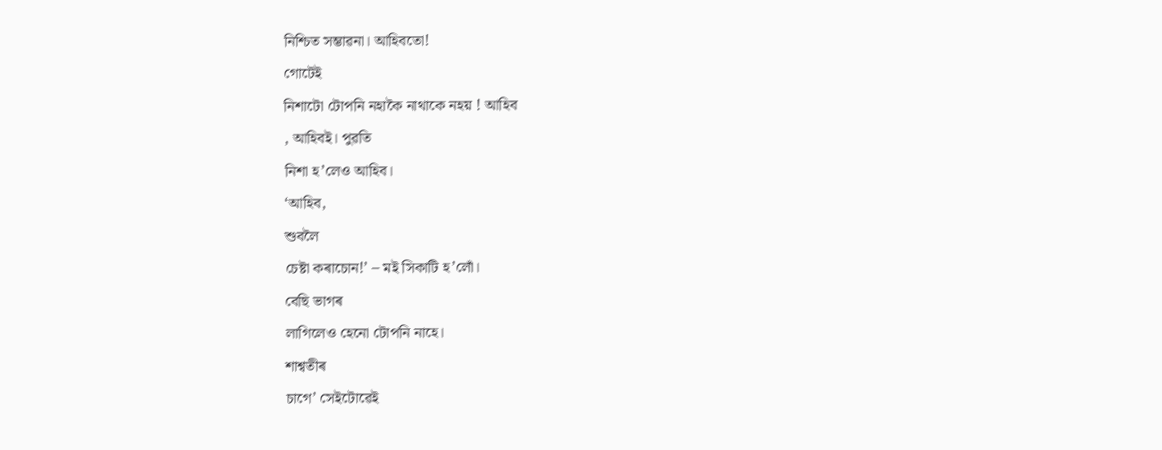নিশ্চিত সম্ভাৱনা। আহিবতো!
গোটেই
নিশাটো টোপনি নহাকৈ নাথাকে নহয় ! আহিব
, আহিবই। পুৱতি
নিশা হ’লেও আহিব।
‘আহিব,
শুবলৈ
চেষ্টা কৰাচোন!’ – মই সিকাটি হ’লোঁ।
বেছি ভাগৰ
লাগিলেও হেনো টোপনি নাহে।
শাশ্বতীৰ
চাগে’ সেইটোৱেই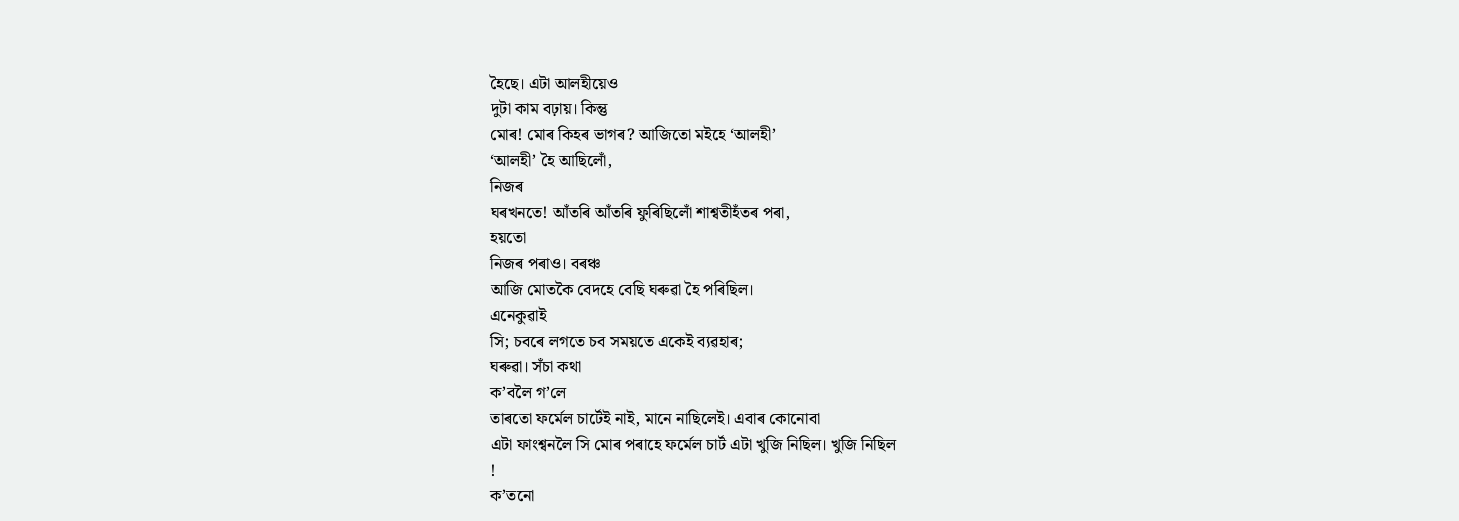হৈছে। এটা আলহীয়েও
দুটা কাম বঢ়ায়। কিন্তু
মোৰ! মোৰ কিহৰ ভাগৰ? আজিতো মইহে ‘আলহী’
‘আলহী’ হৈ আছিলোঁ,
নিজৰ
ঘৰখনতে! আঁতৰি আঁতৰি ফুৰিছিলোঁ শাশ্বতীহঁতৰ পৰা,
হয়তো
নিজৰ পৰাও। বৰঞ্চ
আজি মোতকৈ বেদহে বেছি ঘৰুৱা হৈ পৰিছিল।
এনেকুৱাই
সি; চবৰে লগতে চব সময়তে একেই ব্যৱহাৰ;
ঘৰুৱা। সঁচা কথা
ক’বলৈ গ’লে
তাৰতো ফৰ্মেল চাৰ্টেই নাই, মানে নাছিলেই। এবাৰ কোনোবা
এটা ফাংশ্বনলৈ সি মোৰ পৰাহে ফৰ্মেল চাৰ্ট এটা খুজি নিছিল। খুজি নিছিল
!
ক’তনো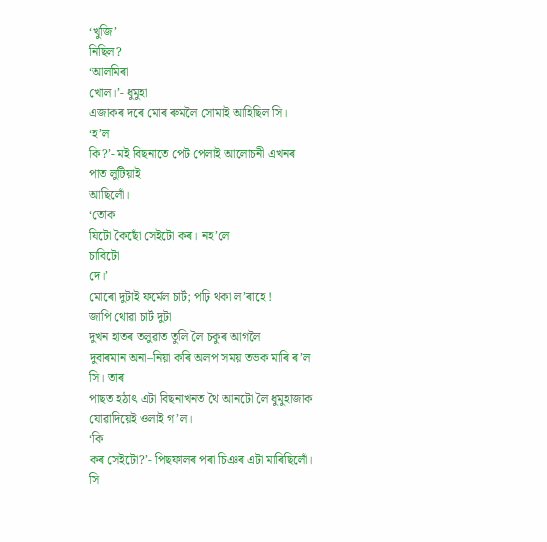‘খুজি’
নিছিল?
‘আলমিৰা
খোল।’- ধুমুহা
এজাকৰ দৰে মোৰ ৰুমলৈ সোমাই আহিছিল সি।
‘হ’ল
কি?’- মই বিছনাতে পেট পেলাই আলোচনী এখনৰ পাত লুটিয়াই
আছিলোঁ।
‘তোক
যিটো কৈছোঁ সেইটো কৰ। নহ’লে
চাবিটো
দে।’
মোৰো দুটাই ফৰ্মেল চাৰ্ট; পঢ়ি থকা ল’ৰাহে !
জাপি থোৱা চাৰ্ট দুটা
দুখন হাতৰ তলুৱাত তুলি লৈ চকুৰ আগলৈ
দুবাৰমান অনা–নিয়া কৰি অলপ সময় তভক মাৰি ৰ’ল
সি। তাৰ
পাছত হঠাৎ এটা বিছনাখনত থৈ আনটো লৈ ধুমুহাজাক যোৱাদিয়েই ওলাই গ’ল।
‘কি
কৰ সেইটো?’- পিছফালৰ পৰা চিঞৰ এটা মাৰিছিলোঁ।
সি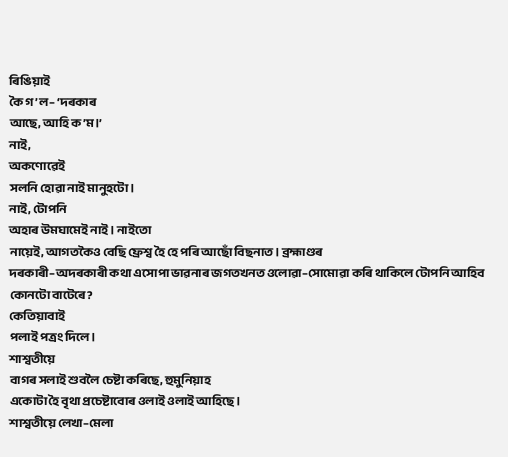ৰিঙিয়াই
কৈ গ’ল– ‘দৰকাৰ
আছে, আহি ক’ম।’
নাই,
অকণোৱেই
সলনি হোৱা নাই মানুহটো।
নাই, টোপনি
অহাৰ উমঘামেই নাই। নাইতো
নায়েই, আগতকৈও বেছি ফ্ৰেশ্ব হৈ হে পৰি আছোঁ বিছনাত। ব্ৰহ্মাণ্ডৰ
দৰকাৰী–অদৰকাৰী কথা এসোপা ভাৱনাৰ জগতখনত ওলোৱা–সোমোৱা কৰি থাকিলে টোপনি আহিব কোনটো বাটেৰে?
কেতিয়াবাই
পলাই পত্ৰং দিলে।
শাশ্বতীয়ে
বাগৰ সলাই শুবলৈ চেষ্টা কৰিছে, হুমুনিয়াহ
একোটা হৈ বৃথা প্ৰচেষ্টাবোৰ ওলাই ওলাই আহিছে।
শাশ্বতীয়ে লেখা–মেলা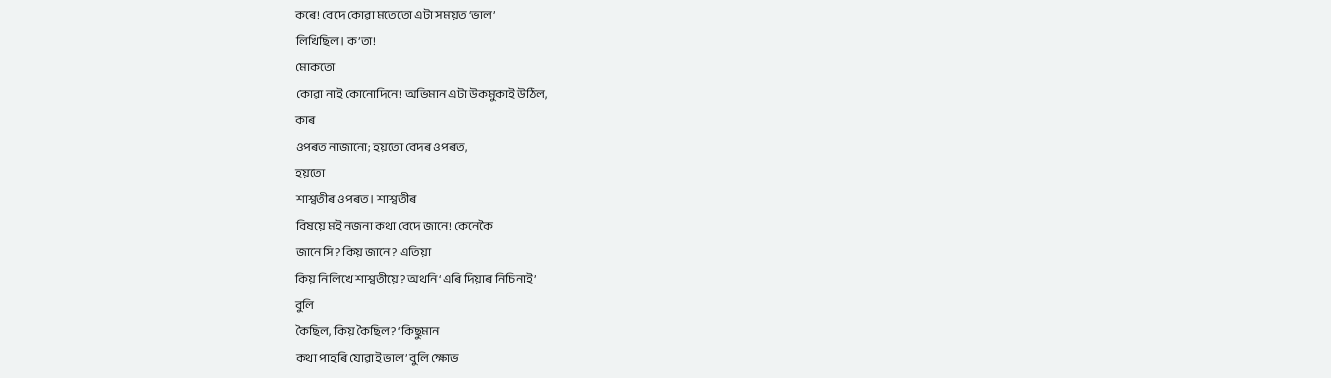কৰে! বেদে কোৱা মতেতো এটা সময়ত ‘ভাল’
লিখিছিল। ক’তা!
মোকতো
কোৱা নাই কোনোদিনে! অভিমান এটা উকমুকাই উঠিল,
কাৰ
ওপৰত নাজানো; হয়তো বেদৰ ওপৰত,
হয়তো
শাশ্বতীৰ ওপৰত। শাশ্বতীৰ
বিষয়ে মই নজনা কথা বেদে জানে! কেনেকৈ
জানে সি? কিয় জানে? এতিয়া
কিয় নিলিখে শাশ্বতীয়ে? অথনি ‘এৰি দিয়াৰ নিচিনাই’
বুলি
কৈছিল, কিয় কৈছিল? ‘কিছুমান
কথা পাহৰি যোৱাই ভাল’ বুলি ক্ষোভ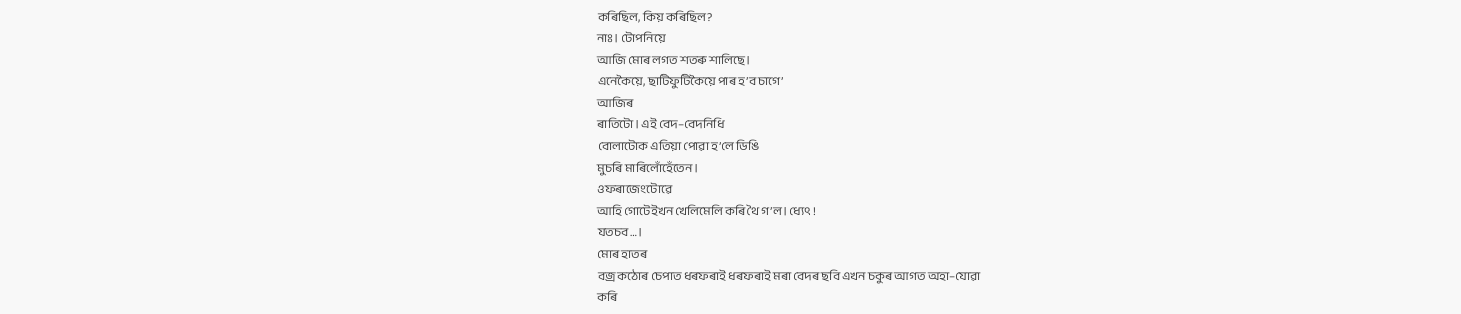কৰিছিল, কিয় কৰিছিল?
নাঃ। টোপনিয়ে
আজি মোৰ লগত শতৰু শালিছে।
এনেকৈয়ে, ছাটিফুটিকৈয়ে পাৰ হ’ব চাগে’
আজিৰ
ৰাতিটো। এই বেদ–বেদনিধি
বোলাটোক এতিয়া পোৱা হ’লে ডিঙি
মুচৰি মাৰিলোঁহেঁতেন।
ওফৰাজেংটোৱে
আহি গোটেইখন খেলিমেলি কৰি থৈ গ’ল। ধ্যেৎ !
যতচব…।
মোৰ হাতৰ
বজ্ৰ কঠোৰ চেপাত ধৰফৰাই ধৰফৰাই মৰা বেদৰ ছবি এখন চকুৰ আগত অহা–যোৱা
কৰি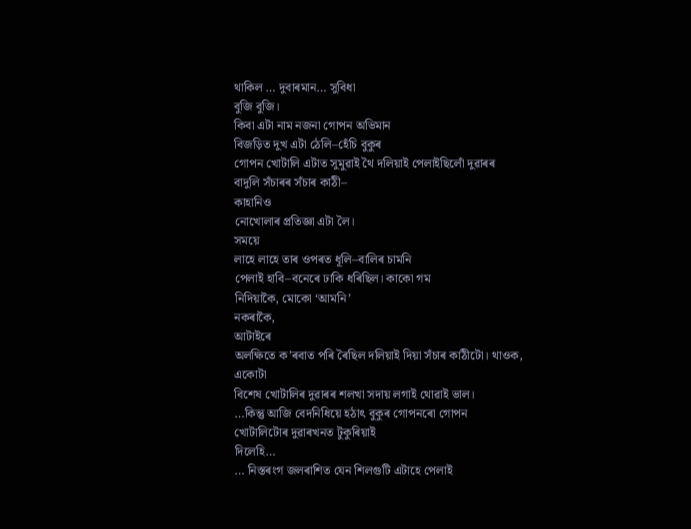থাকিল … দুবাৰমান… সুবিধা
বুজি বুজি।
কিবা এটা নাম নজনা গোপন অভিমান
বিজড়িত দুখ এটা ঠেলি–হেঁচি বুকুৰ
গোপন খোটালি এটাত সুমুৱাই থৈ দলিয়াই পেলাইছিলোঁ দুৱাৰৰ বাদুলি সঁচাৰৰ সঁচাৰ কাঠী–
কাহানিও
নোখোলাৰ প্ৰতিজ্ঞা এটা লৈ।
সময়ে
লাহে লাহে তাৰ ওপৰত ধূলি–বালিৰ চামনি
পেলাই হাবি–বনেৰে ঢাকি ধৰিছিল। কাকো গম
নিদিয়াকৈ, মোকো ‘আমনি’
নকৰাকৈ,
আটাইৰে
অলক্ষিতে ক’ৰবাত পৰি ৰৈছিল দলিয়াই দিয়া সঁচাৰ কাঠীটো। থাওক,
একোটা
বিশেষ খোটালিৰ দুৱাৰৰ শলখা সদায় লগাই থোৱাই ভাল।
…কিন্তু আজি বেদনিধিয়ে হঠাৎ বুকুৰ গোপনৰো গোপন খোটালিটোৰ দুৱাৰখনত টুকুৰিয়াই
দিলেহি…
… নিস্তৰংগ জলৰাশিত যেন শিলগুটি এটাহে পেলাই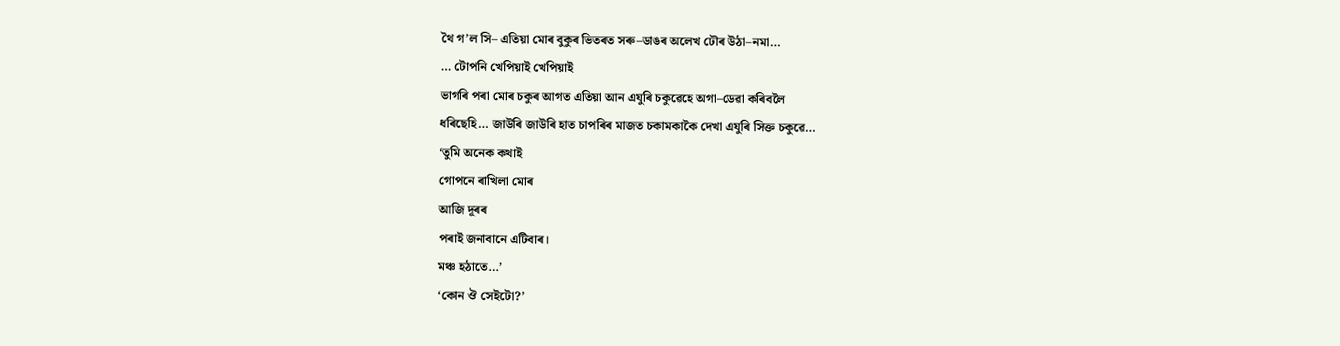থৈ গ’ল সি– এতিয়া মোৰ বুকুৰ ভিতৰত সৰু–ডাঙৰ অলেখ ঢৌৰ উঠা–নমা…
… টোপনি খেপিয়াই খেপিয়াই
ভাগৰি পৰা মোৰ চকুৰ আগত এতিয়া আন এযুৰি চকুৱেহে অগা–ডেৱা কৰিবলৈ
ধৰিছেহি… জাউৰি জাউৰি হাত চাপৰিৰ মাজত চকামকাকৈ দেখা এযুৰি সিক্ত চকুৱে…
‘তুমি অনেক কথাই
গোপনে ৰাখিলা মোৰ
আজি দূৰৰ
পৰাই জনাবানে এটিবাৰ।
মঞ্চ হঠাতে…’
‘কোন ঔ সেইটো?’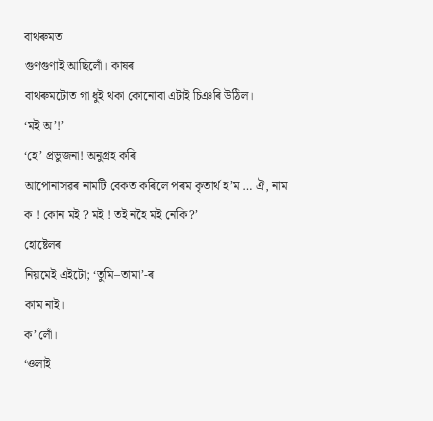বাথৰুমত
গুণগুণাই আছিলোঁ। কাষৰ
বাথৰুমটোত গা ধুই থকা কোনোবা এটাই চিঞৰি উঠিল।
‘মই অ’!’
‘হে’ প্ৰভুজনা! অনুগ্ৰহ কৰি
আপোনাসৱৰ নামটি বেকত কৰিলে পৰম কৃতাৰ্থ হ’ম … ঐ, নাম ক ! কোন মই ? মই ! তই নহৈ মই নেকি?’
হোষ্টেলৰ
নিয়মেই এইটো; ‘তুমি–তামা’-ৰ
কাম নাই।
ক’লোঁ।
‘ওলাই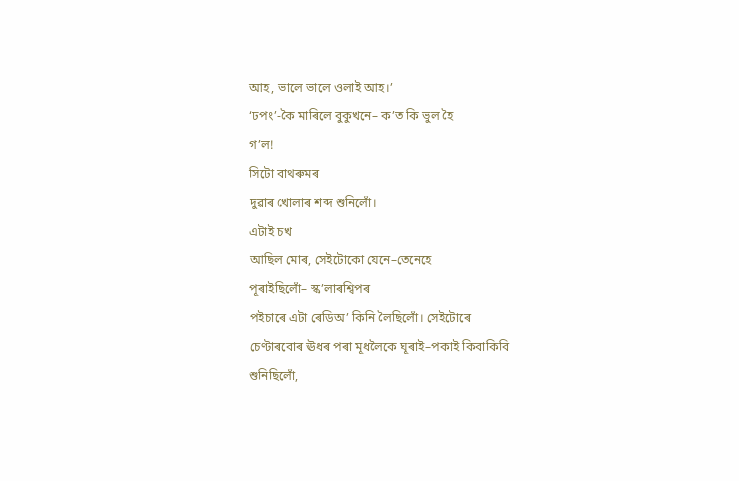আহ, ভালে ভালে ওলাই আহ।’
‘ঢপং’-কৈ মাৰিলে বুকুখনে– ক’ত কি ভুল হৈ
গ’ল!
সিটো বাথৰুমৰ
দুৱাৰ খোলাৰ শব্দ শুনিলোঁ।
এটাই চখ
আছিল মোৰ, সেইটোকো যেনে–তেনেহে
পূৰাইছিলোঁ– স্ক’লাৰশ্বিপৰ
পইচাৰে এটা ৰেডিঅ’ কিনি লৈছিলোঁ। সেইটোৰে
চেণ্টাৰবোৰ ঊধৰ পৰা মূধলৈকে ঘূৰাই–পকাই কিবাকিবি
শুনিছিলোঁ,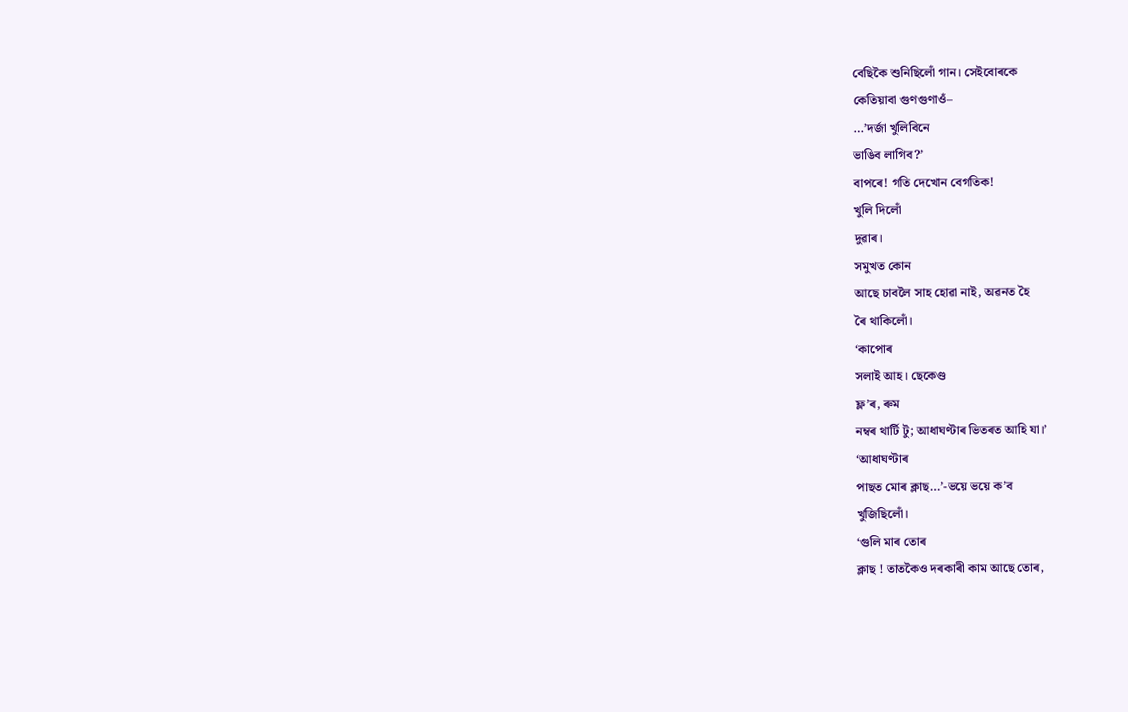বেছিকৈ শুনিছিলোঁ গান। সেইবোৰকে
কেতিয়াবা গুণগুণাওঁ–
…’দৰ্জা খুলিবিনে
ভাঙিব লাগিব?’
বাপৰে! গতি দেখোন বেগতিক!
খুলি দিলোঁ
দুৱাৰ।
সমুখত কোন
আছে চাবলৈ সাহ হোৱা নাই, অৱনত হৈ
ৰৈ থাকিলোঁ।
‘কাপোৰ
সলাই আহ। ছেকেণ্ড
ফ্ল’ৰ, ৰুম
নম্বৰ থাৰ্টি টু; আধাঘণ্টাৰ ভিতৰত আহি যা।’
‘আধাঘণ্টাৰ
পাছত মোৰ ক্লাছ…’-ভয়ে ভয়ে ক’ব
খুজিছিলোঁ।
‘গুলি মাৰ তোৰ
ক্লাছ ! তাতকৈও দৰকাৰী কাম আছে তোৰ,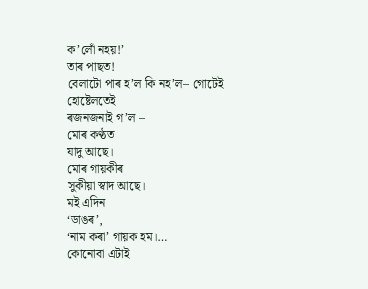ক’লোঁ নহয়!’
তাৰ পাছত!
বেলাটো পাৰ হ’ল কি নহ’ল– গোটেই হোষ্টেলতেই
ৰজনজনাই গ’ল –
মোৰ কণ্ঠত
যাদু আছে।
মোৰ গায়কীৰ
সুকীয়া স্বাদ আছে।
মই এদিন
‘ডাঙৰ’,
‘নাম কৰা’ গায়ক হম।…
কোনোবা এটাই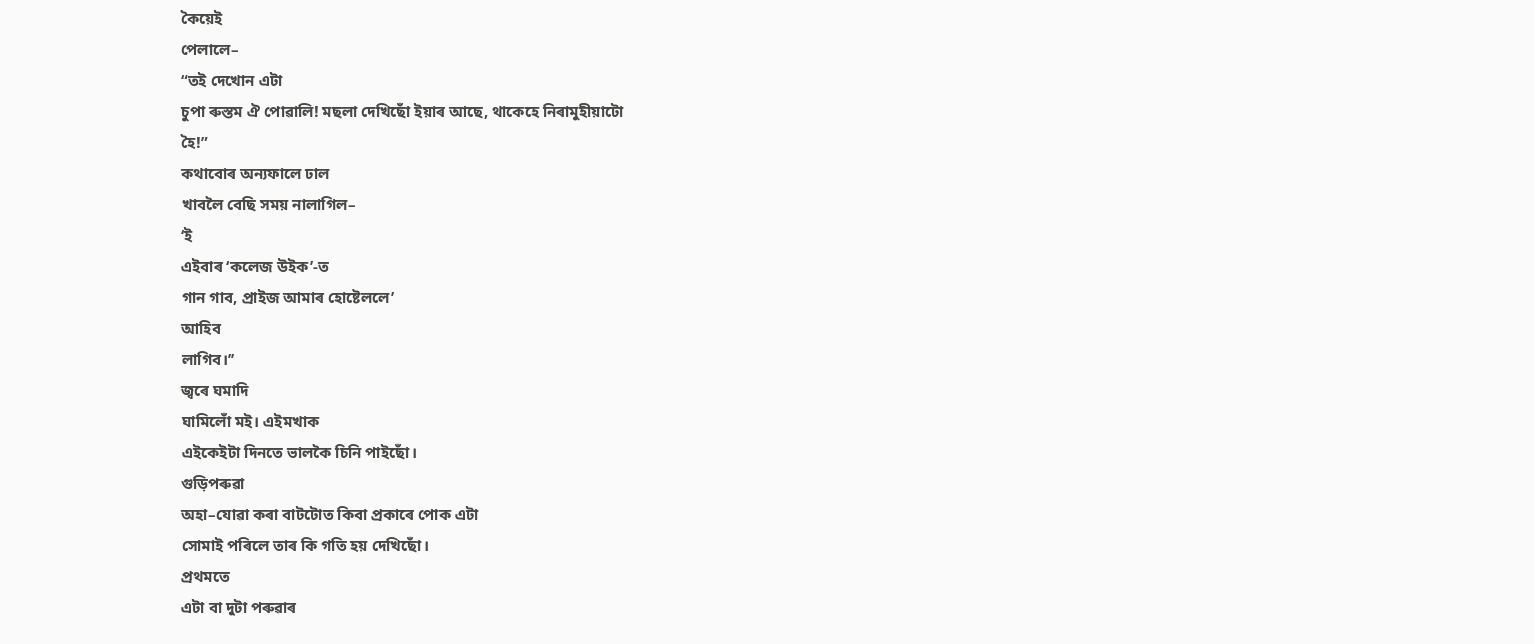কৈয়েই
পেলালে–
“তই দেখোন এটা
চুপা ৰুস্তম ঐ পোৱালি! মছলা দেখিছোঁ ইয়াৰ আছে, থাকেহে নিৰামুহীয়াটো
হৈ!”
কথাবোৰ অন্যফালে ঢাল
খাবলৈ বেছি সময় নালাগিল–
‘ই
এইবাৰ ‘কলেজ উইক’-ত
গান গাব, প্ৰাইজ আমাৰ হোষ্টেললে’
আহিব
লাগিব।’’
জ্বৰে ঘমাদি
ঘামিলোঁ মই। এইমখাক
এইকেইটা দিনতে ভালকৈ চিনি পাইছোঁ।
গুড়িপৰুৱা
অহা–যোৱা কৰা বাটটোত কিবা প্ৰকাৰে পোক এটা
সোমাই পৰিলে তাৰ কি গতি হয় দেখিছোঁ।
প্ৰথমতে
এটা বা দুটা পৰুৱাৰ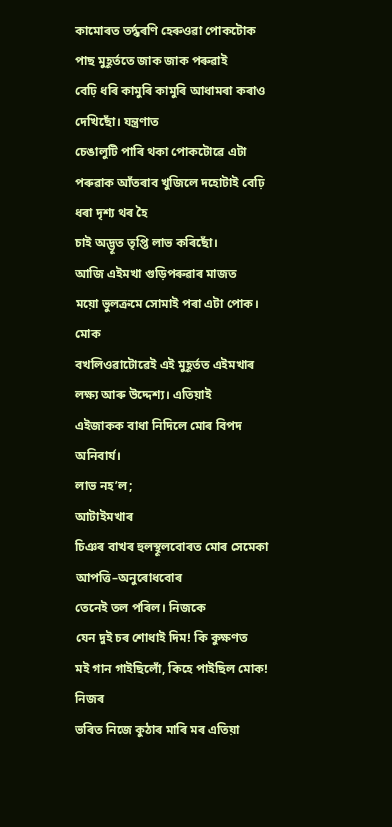কামোৰত তৰ্দ্ধৰণি হেৰুওৱা পোকটোক পাছ মুহূৰ্ততে জাক জাক পৰুৱাই
বেঢ়ি ধৰি কামুৰি কামুৰি আধামৰা কৰাও দেখিছোঁ। যন্ত্ৰণাত
চেঙালুটি পাৰি থকা পোকটোৱে এটা পৰুৱাক আঁতৰাব খুজিলে দহোটাই বেঢ়ি ধৰা দৃশ্য থৰ হৈ
চাই অদ্ভূত তৃপ্তি লাভ কৰিছোঁ।
আজি এইমখা গুড়িপৰুৱাৰ মাজত
ময়ো ভুলক্ৰমে সোমাই পৰা এটা পোক।
মোক
বখলিওৱাটোৱেই এই মুহূৰ্তত এইমখাৰ লক্ষ্য আৰু উদ্দেশ্য। এতিয়াই
এইজাকক বাধা নিদিলে মোৰ বিপদ অনিবাৰ্য।
লাভ নহ’ল;
আটাইমখাৰ
চিঞৰ বাখৰ হুলস্থূলবোৰত মোৰ সেমেকা আপত্তি–অনুৰোধবোৰ
তেনেই তল পৰিল। নিজকে
যেন দুই চৰ শোধাই দিম! কি কুক্ষণত
মই গান গাইছিলোঁ, কিহে পাইছিল মোক!
নিজৰ
ভৰিত নিজে কুঠাৰ মাৰি মৰ এতিয়া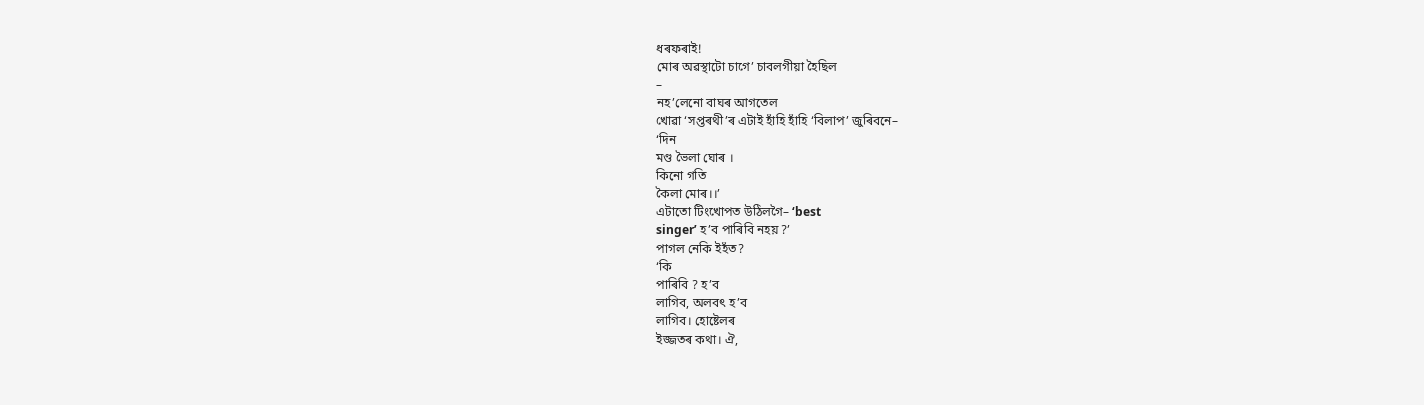ধৰফৰাই!
মোৰ অৱস্থাটো চাগে’ চাবলগীয়া হৈছিল
–
নহ’লেনো বাঘৰ আগতেল
খোৱা ‘সপ্তৰথী’ৰ এটাই হাঁহি হাঁহি ‘বিলাপ’ জুৰিবনে–
‘দিন
মণ্ড ভৈলা ঘোৰ ।
কিনো গতি
কৈলা মোৰ।।’
এটাতো টিংখোপত উঠিলগৈ– ‘best
singer’ হ’ব পাৰিবি নহয় ?’
পাগল নেকি ইহঁত?
‘কি
পাৰিবি ? হ’ব
লাগিব, অলবৎ হ’ব
লাগিব। হোষ্টেলৰ
ইজ্জতৰ কথা। ঐ,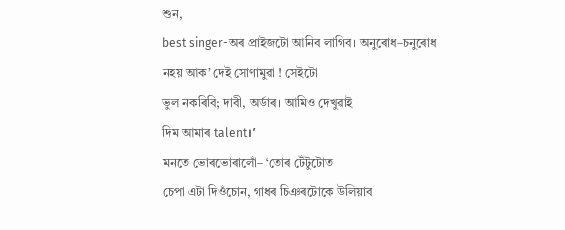শুন,
best singer-অৰ প্ৰাইজটো আনিব লাগিব। অনুৰোধ–চনুৰোধ
নহয় আক’ দেই সোণামুৱা ! সেইটো
ভুল নকৰিবি; দাবী, অৰ্ডাৰ। আমিও দেখুৱাই
দিম আমাৰ talent।’
মনতে ভোৰভোৰালোঁ– ‘তোৰ টেঁটুটোত
চেপা এটা দিওঁচোন, গাধৰ চিঞৰটোকে উলিয়াব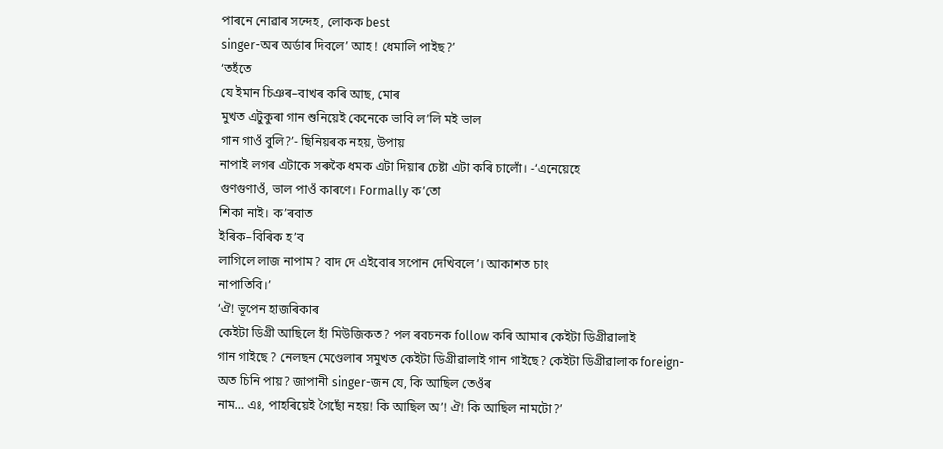পাৰনে নোৱাৰ সন্দেহ, লোকক best
singer-অৰ অৰ্ডাৰ দিবলে’ আহ ! ধেমালি পাইছ?’
‘তহঁতে
যে ইমান চিঞৰ–বাখৰ কৰি আছ, মোৰ
মুখত এটুকুৰা গান শুনিয়েই কেনেকে ভাবি ল’লি মই ভাল
গান গাওঁ বুলি?’- ছিনিয়ৰক নহয়, উপায়
নাপাই লগৰ এটাকে সৰুকৈ ধমক এটা দিয়াৰ চেষ্টা এটা কৰি চালোঁ। -‘এনেয়েহে
গুণগুণাওঁ, ভাল পাওঁ কাৰণে। Formally ক’তো
শিকা নাই। ক’ৰবাত
ইৰিক–বিৰিক হ’ব
লাগিলে লাজ নাপাম? বাদ দে এইবোৰ সপোন দেখিবলে’। আকাশত চাং
নাপাতিবি।’
‘ঐ! ভূপেন হাজৰিকাৰ
কেইটা ডিগ্ৰী আছিলে হাঁ মিউজিকত? পল ৰবচনক follow কৰি আমাৰ কেইটা ডিগ্ৰীৱালাই
গান গাইছে ? নেলছন মেণ্ডেলাৰ সমুখত কেইটা ডিগ্ৰীৱালাই গান গাইছে? কেইটা ডিগ্ৰীৱালাক foreign-অত চিনি পায়? জাপানী singer-জন যে, কি আছিল তেওঁৰ
নাম… এঃ, পাহৰিয়েই গৈছোঁ নহয়! কি আছিল অ’! ঐ! কি আছিল নামটো?’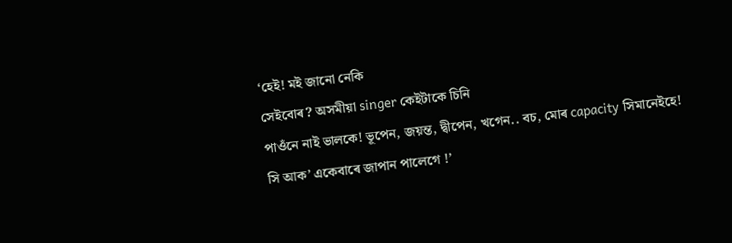‘হেই! মই জানো নেকি
সেইবোৰ? অসমীয়া singer কেইটাকে চিনি
পাওঁনে নাই ভালকে! ভূপেন, জয়ন্ত, দ্বীপেন, খগেন.. বচ, মোৰ capacity সিমানেইহে! সি আক’ একেবাৰে জাপান পালেগে !’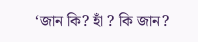‘জান কি? হাঁ ? কি জান?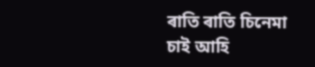ৰাতি ৰাতি চিনেমা
চাই আহি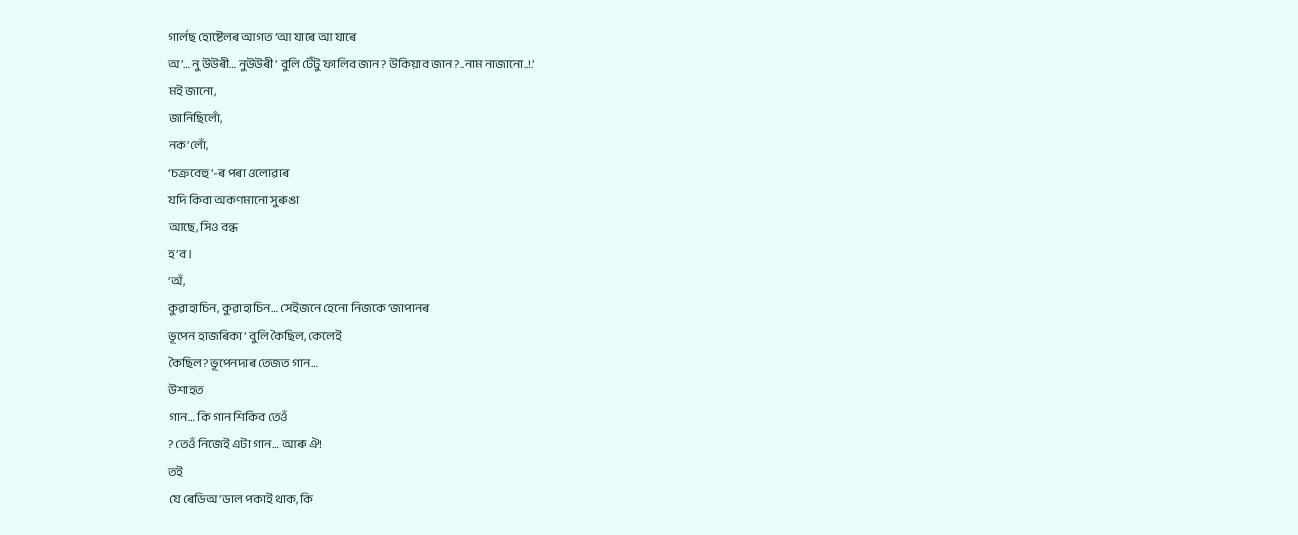গাৰ্লছ হোষ্টেলৰ আগত ‘আ যাৰে আ যাৰে
অ’… নু উউৰী… নুউউৰী’ বুলি টেঁটু ফালিব জান? উকিয়াব জান?..নাম নাজানো..!.’
মই জানো,
জানিছিলোঁ,
নক’লোঁ,
‘চক্ৰবেহু’-ৰ পৰা ওলোৱাৰ
যদি কিবা অকণমানো সুৰুঙা
আছে, সিও বন্ধ
হ’ব।
‘অঁ,
কুৱাহাচিন, কুৱাহাচিন… সেইজনে হেনো নিজকে ‘জাপানৰ
ভূপেন হাজৰিকা’ বুলি কৈছিল, কেলেই
কৈছিল? ভূপেনদাৰ তেজত গান…
উশাহত
গান… কি গান শিকিব তেওঁ
? তেওঁ নিজেই এটা গান… আৰু ঐ!
তই
যে ৰেডিঅ’ডাল পকাই থাক, কি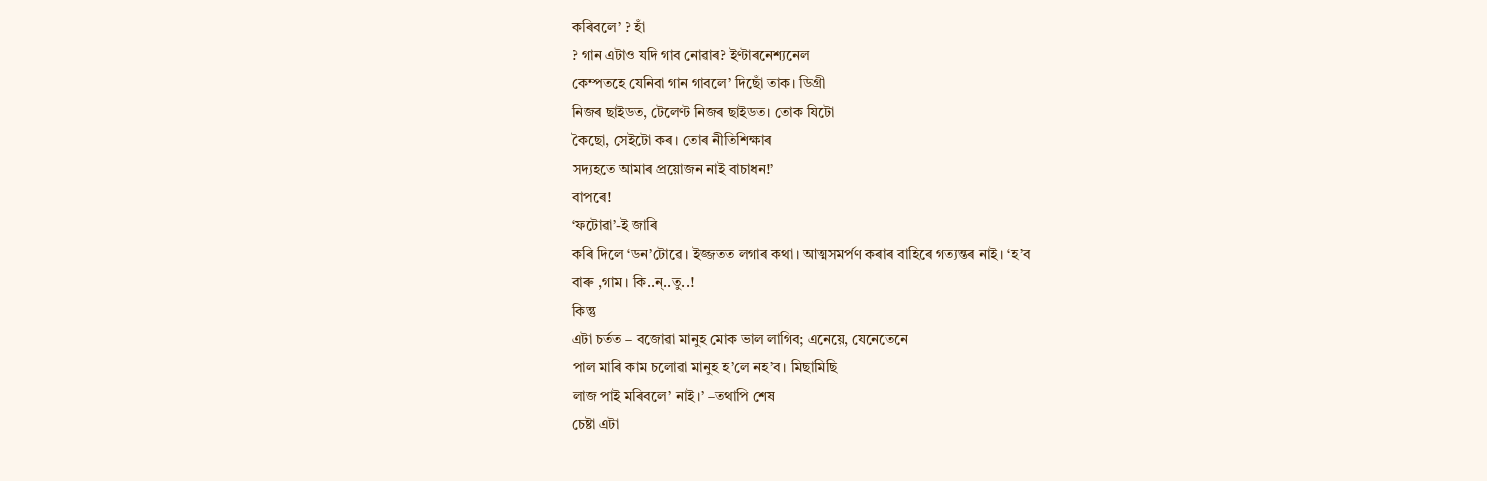কৰিবলে’ ? হাঁ
? গান এটাও যদি গাব নোৱাৰ? ইণ্টাৰনেশ্যনেল
কেম্পতহে যেনিবা গান গাবলে’ দিছোঁ তাক। ডিগ্ৰী
নিজৰ ছাইডত, টেলেণ্ট নিজৰ ছাইডত। তোক যিটো
কৈছো, সেইটো কৰ। তোৰ নীতিশিক্ষাৰ
সদ্যহতে আমাৰ প্ৰয়োজন নাই বাচাধন!’
বাপৰে!
‘ফটোৱা’-ই জাৰি
কৰি দিলে ‘ডন’টোৱে। ইজ্জতত লগাৰ কথা। আত্মসমৰ্পণ কৰাৰ বাহিৰে গত্যন্তৰ নাই। ‘হ’ব
বাৰু ,গাম। কি..ন্..তু..!
কিন্তু
এটা চৰ্তত – বজোৱা মানুহ মোক ভাল লাগিব; এনেয়ে, যেনেতেনে
পাল মাৰি কাম চলোৱা মানুহ হ’লে নহ’ব। মিছামিছি
লাজ পাই মৰিবলে’ নাই।’ –তথাপি শেষ
চেষ্টা এটা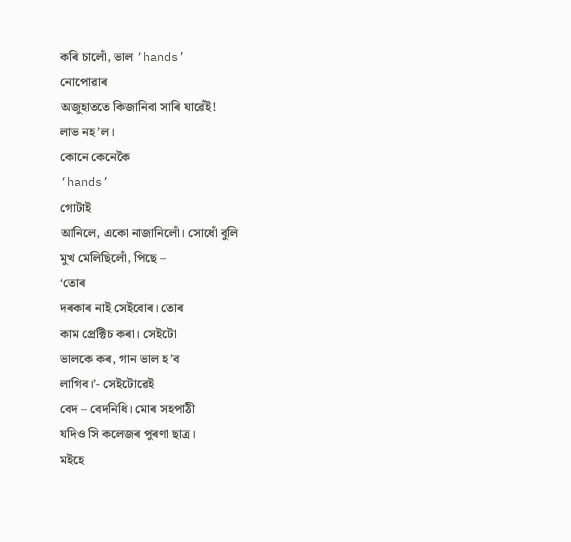কৰি চালোঁ, ভাল ‘hands’
নোপোৱাৰ
অজুহাততে কিজানিবা সাৰি যাৱেঁই!
লাভ নহ’ল।
কোনে কেনেকৈ
‘hands’
গোটাই
আনিলে, একো নাজানিলোঁ। সোধোঁ বুলি
মুখ মেলিছিলোঁ, পিছে –
‘তোৰ
দৰকাৰ নাই সেইবোৰ। তোৰ
কাম প্ৰেক্টিচ কৰা। সেইটো
ভালকে কৰ, গান ভাল হ’ব
লাগিব।’- সেইটোৱেই
বেদ – বেদনিধি। মোৰ সহপাঠী
যদিও সি কলেজৰ পুৰণা ছাত্ৰ।
মইহে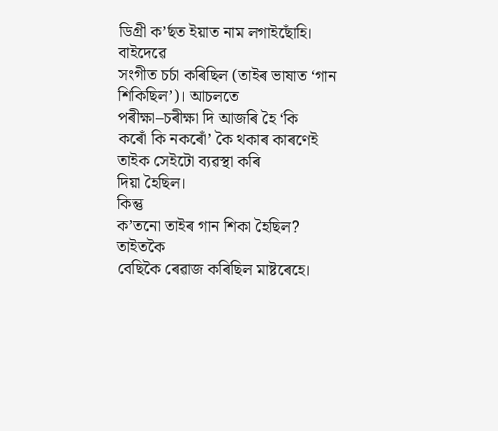ডিগ্ৰী ক’ৰ্ছত ইয়াত নাম লগাইছোঁহি।
বাইদেৱে
সংগীত চৰ্চা কৰিছিল (তাইৰ ভাষাত ‘গান
শিকিছিল’)। আচলতে
পৰীক্ষা–চৰীক্ষা দি আজৰি হৈ ‘কি
কৰোঁ কি নকৰোঁ’ কৈ থকাৰ কাৰণেই তাইক সেইটো ব্যৱস্থা কৰি
দিয়া হৈছিল।
কিন্তু
ক’তনো তাইৰ গান শিকা হৈছিল?
তাইতকৈ
বেছিকৈ ৰেৱাজ কৰিছিল মাষ্টৰেহে।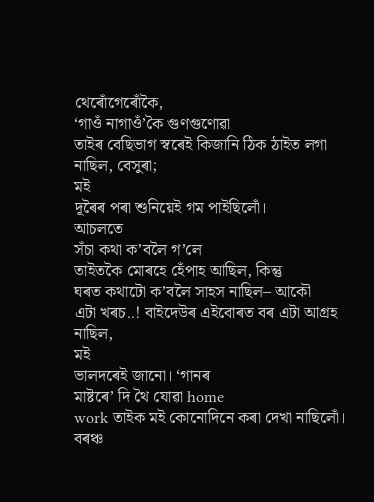থেৰোঁগেৰোঁকৈ,
‘গাওঁ নাগাওঁ’কৈ গুণগুণোৱা
তাইৰ বেছিভাগ স্বৰেই কিজানি ঠিক ঠাইত লগা নাছিল, বেসুৰা;
মই
দূৰৈৰ পৰা শুনিয়েই গম পাইছিলোঁ।
আচলতে
সঁচা কথা ক’বলৈ গ’লে
তাইতকৈ মোৰহে হেঁপাহ আছিল, কিন্তু
ঘৰত কথাটো ক’বলৈ সাহস নাছিল– আকৌ
এটা খৰচ..! বাইদেউৰ এইবোৰত বৰ এটা আগ্ৰহ নাছিল,
মই
ভালদৰেই জানো। ‘গানৰ
মাষ্টৰে’ দি থৈ যোৱা home
work তাইক মই কোনোদিনে কৰা দেখা নাছিলোঁ। বৰঞ্চ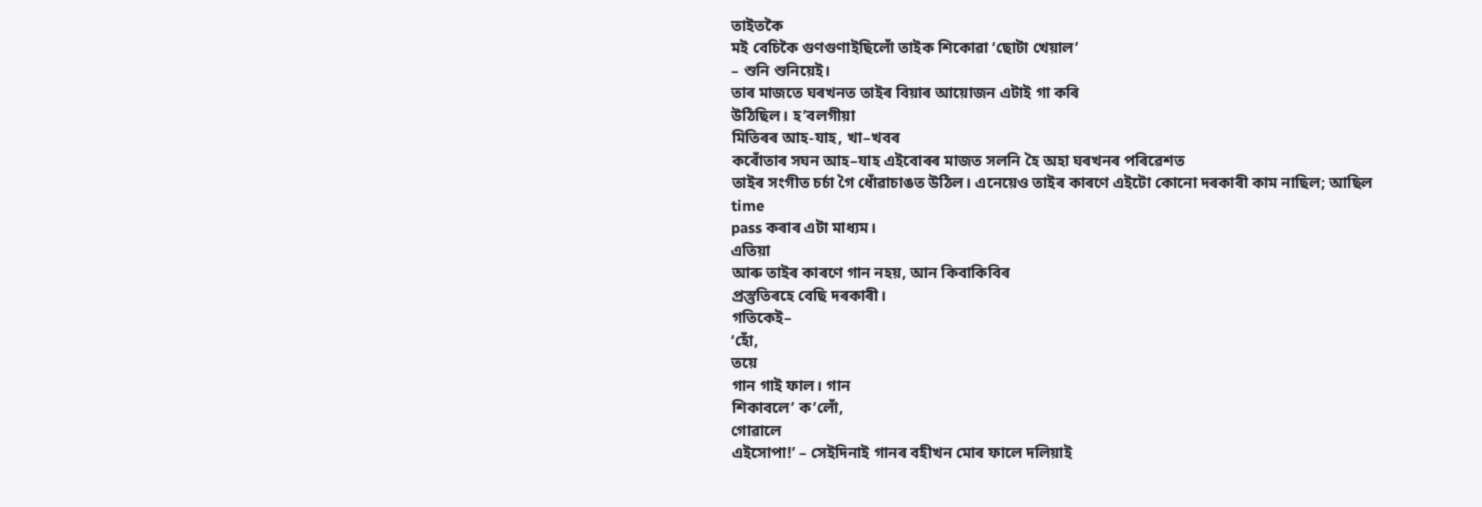তাইতকৈ
মই বেচিকৈ গুণগুণাইছিলোঁ তাইক শিকোৱা ‘ছোটা খেয়াল’
– শুনি শুনিয়েই।
তাৰ মাজতে ঘৰখনত তাইৰ বিয়াৰ আয়োজন এটাই গা কৰি
উঠিছিল। হ’বলগীয়া
মিতিৰৰ আহ-যাহ, খা–খবৰ
কৰোঁতাৰ সঘন আহ–যাহ এইবোৰৰ মাজত সলনি হৈ অহা ঘৰখনৰ পৰিৱেশত
তাইৰ সংগীত চৰ্চা গৈ ধোঁৱাচাঙত উঠিল। এনেয়েও তাইৰ কাৰণে এইটো কোনো দৰকাৰী কাম নাছিল; আছিল time
pass কৰাৰ এটা মাধ্যম।
এতিয়া
আৰু তাইৰ কাৰণে গান নহয়, আন কিবাকিবিৰ
প্ৰস্তুতিৰহে বেছি দৰকাৰী।
গতিকেই–
‘হোঁ,
তয়ে
গান গাই ফাল। গান
শিকাবলে’ ক’লোঁ,
গোৱালে
এইসোপা!’ – সেইদিনাই গানৰ বহীখন মোৰ ফালে দলিয়াই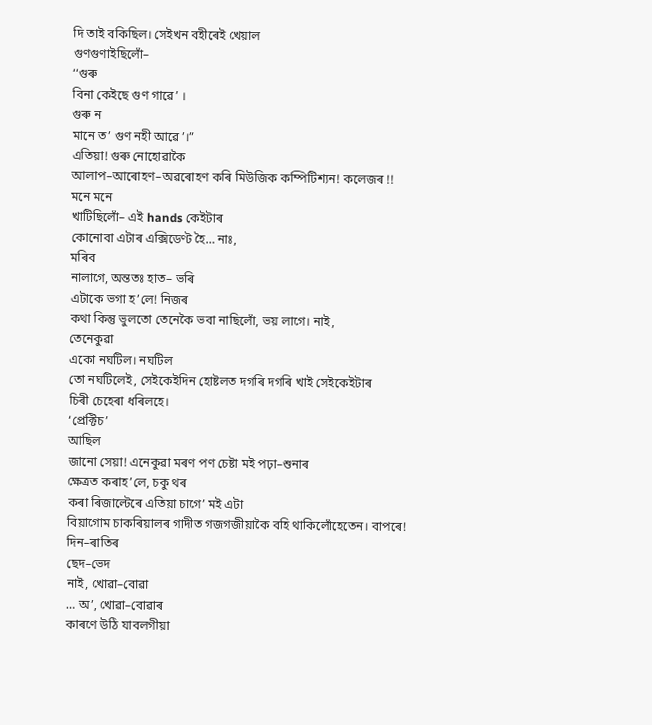দি তাই বকিছিল। সেইখন বহীৰেই খেয়াল
গুণগুণাইছিলোঁ–
‘‘গুৰু
বিনা কেইছে গুণ গাৱে’ ।
গুৰু ন
মানে ত’ গুণ নহী আৱে’।”
এতিয়া! গুৰু নোহোৱাকৈ
আলাপ–আৰোহণ–অৱৰোহণ কৰি মিউজিক কম্পিটিশ্যন! কলেজৰ !!
মনে মনে
খাটিছিলোঁ– এই hands কেইটাৰ
কোনোবা এটাৰ এক্সিডেণ্ট হৈ… নাঃ,
মৰিব
নালাগে, অন্ততঃ হাত– ভৰি
এটাকে ভগা হ’লে! নিজৰ
কথা কিন্তু ভুলতো তেনেকৈ ভবা নাছিলোঁ, ভয় লাগে। নাই,
তেনেকুৱা
একো নঘটিল। নঘটিল
তো নঘটিলেই, সেইকেইদিন হোষ্টলত দগৰি দগৰি খাই সেইকেইটাৰ
চিৰী চেহেৰা ধৰিলহে।
‘প্ৰেক্টিচ’
আছিল
জানো সেয়া! এনেকুৱা মৰণ পণ চেষ্টা মই পঢ়া–শুনাৰ
ক্ষেত্ৰত কৰাহ’লে, চকু থৰ
কৰা ৰিজাল্টেৰে এতিয়া চাগে’ মই এটা
বিয়াগোম চাকৰিয়ালৰ গাদীত গজগজীয়াকৈ বহি থাকিলোঁহেতেন। বাপৰে!
দিন–ৰাতিৰ
ছেদ–ভেদ
নাই, খোৱা–বোৱা
… অ’, খোৱা–বোৱাৰ
কাৰণে উঠি যাবলগীয়া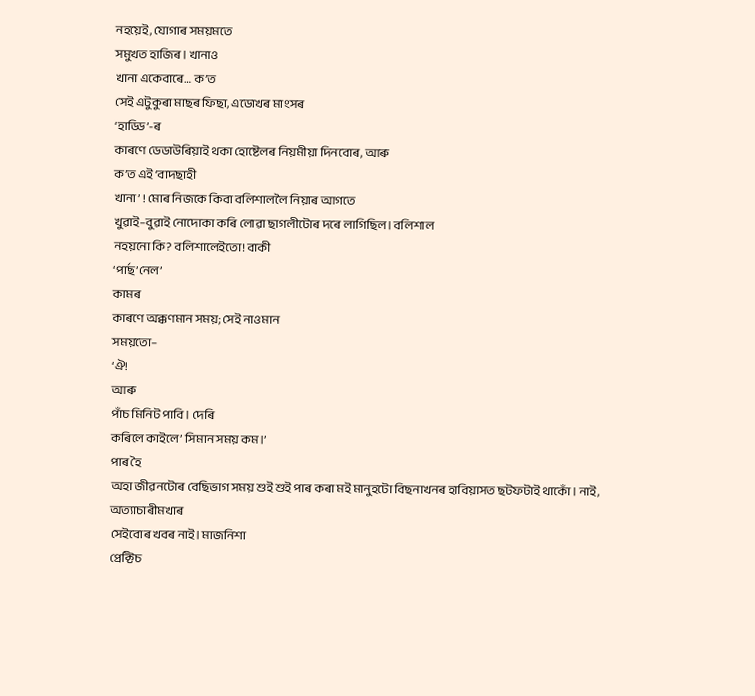নহয়েই, যোগাৰ সময়মতে
সমুখত হাজিৰ। খানাও
খানা একেবাৰে… ক’ত
সেই এটুকুৰা মাছৰ ফিছা, এডোখৰ মাংসৰ
‘হাড্ডি’-ৰ
কাৰণে ডেডাউৰিয়াই থকা হোষ্টেলৰ নিয়মীয়া দিনবোৰ, আৰু
ক’ত এই ‘বাদছাহী
খানা’ ! মোৰ নিজকে কিবা বলিশাললৈ নিয়াৰ আগতে
খুৱাই–বুৱাই নোদোকা কৰি লোৱা ছাগলীটোৰ দৰে লাগিছিল। বলিশাল
নহয়নো কি? বলিশালেইতো! বাকী
‘পাৰ্ছ’নেল’
কামৰ
কাৰণে অক্কণমান সময়; সেই নাওমান
সময়তো–
‘ঐ!
আৰু
পাঁচ মিনিট পাবি। দেৰি
কৰিলে কাইলে’ সিমান সময় কম।’
পাৰ হৈ
অহা জীৱনটোৰ বেছিভাগ সময় শুই শুই পাৰ কৰা মই মানুহটো বিছনাখনৰ হাবিয়াসত ছটফটাই থাকোঁ। নাই,
অত্যাচাৰীমখাৰ
সেইবোৰ খবৰ নাই। মাজনিশা
প্ৰেক্টিচ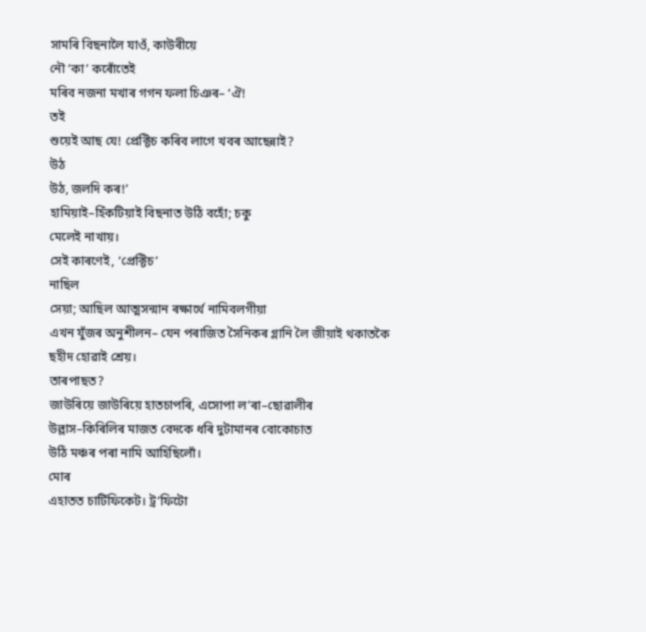সামৰি বিছনালৈ যাওঁ, কাউৰীয়ে
নৌ ‘কা’ কৰোঁতেই
মৰিব নজনা মখাৰ গগন ফলা চিঞৰ– ‘ঐ!
তই
শুয়েই আছ যে! প্ৰেক্টিচ কৰিব লাগে খবৰ আছেন্নাই?
উঠ
উঠ, জলদি কৰ!’
হামিয়াই–হিঁকটিয়াই বিছনাত উঠি বহোঁ; চকু
মেলেই নাখায়।
সেই কাৰণেই, ‘প্ৰেক্টিচ’
নাছিল
সেয়া; আছিল আত্মসন্মান ৰক্ষাৰ্থে নামিবলগীয়া
এখন যুঁজৰ অনুশীলন– যেন পৰাজিত সৈনিকৰ গ্লানি লৈ জীয়াই থকাতকৈ
ছহীদ হোৱাই শ্ৰেয়।
তাৰপাছত?
জাউৰিয়ে জাউৰিয়ে হাতচাপৰি, এসোপা ল’ৰা–ছোৱালীৰ
উল্লাস–কিৰিলিৰ মাজত বেদকে ধৰি দুটামানৰ বোকোচাত
উঠি মঞ্চৰ পৰা নামি আহিছিলোঁ।
মোৰ
এহাতত চাৰ্টিফিকেট। ট্ৰ’ফিটো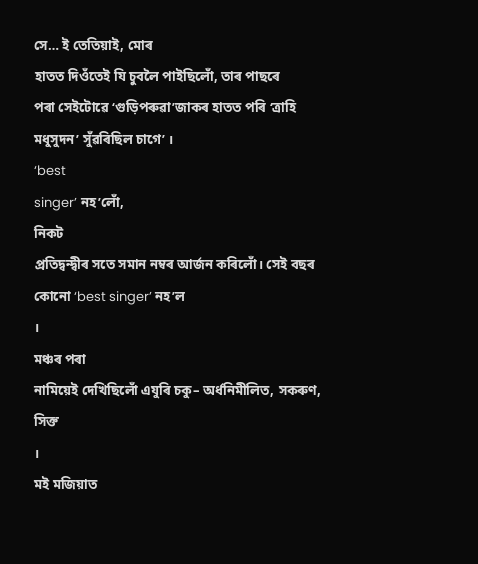সে… ই তেতিয়াই, মোৰ
হাতত দিওঁতেই যি চুবলৈ পাইছিলোঁ, তাৰ পাছৰে
পৰা সেইটোৱে ‘গুড়িপৰুৱা’জাকৰ হাতত পৰি ‘ত্ৰাহি
মধুসুদন’ সুঁৱৰিছিল চাগে’ ।
‘best
singer’ নহ’লোঁ,
নিকট
প্ৰতিদ্বন্দ্বীৰ সতে সমান নম্বৰ আৰ্জন কৰিলোঁ। সেই বছৰ
কোনো ‘best singer’ নহ’ল
।
মঞ্চৰ পৰা
নামিয়েই দেখিছিলোঁ এযুৰি চকু– অৰ্ধনিমীলিত, সকৰুণ, সিক্ত
।
মই মজিয়াত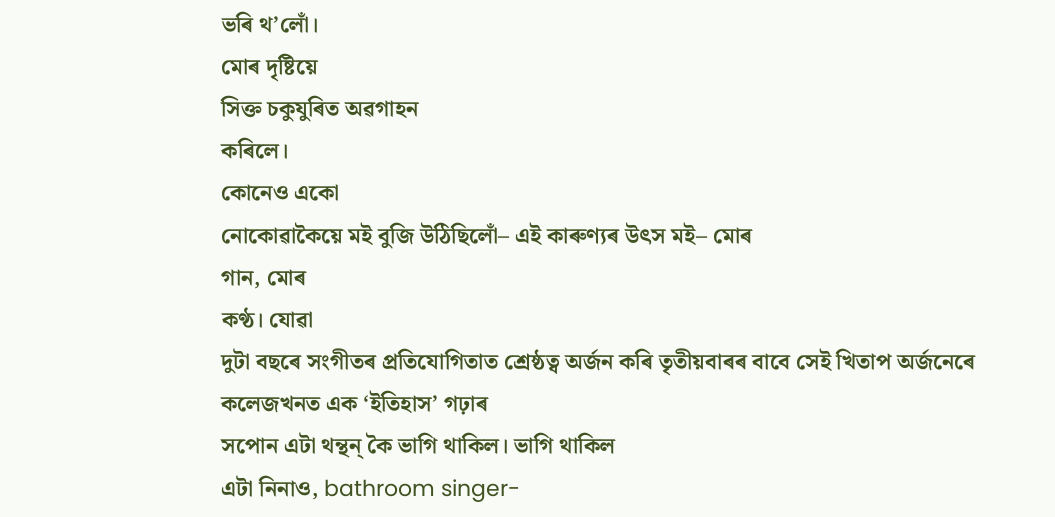ভৰি থ’লোঁ।
মোৰ দৃষ্টিয়ে
সিক্ত চকুযুৰিত অৱগাহন
কৰিলে।
কোনেও একো
নোকোৱাকৈয়ে মই বুজি উঠিছিলোঁ– এই কাৰুণ্যৰ উৎস মই– মোৰ
গান, মোৰ
কণ্ঠ। যোৱা
দুটা বছৰে সংগীতৰ প্ৰতিযোগিতাত শ্ৰেষ্ঠত্ব অৰ্জন কৰি তৃতীয়বাৰৰ বাবে সেই খিতাপ অৰ্জনেৰে
কলেজখনত এক ‘ইতিহাস’ গঢ়াৰ
সপোন এটা থন্থন্ কৈ ভাগি থাকিল। ভাগি থাকিল
এটা নিনাও, bathroom singer-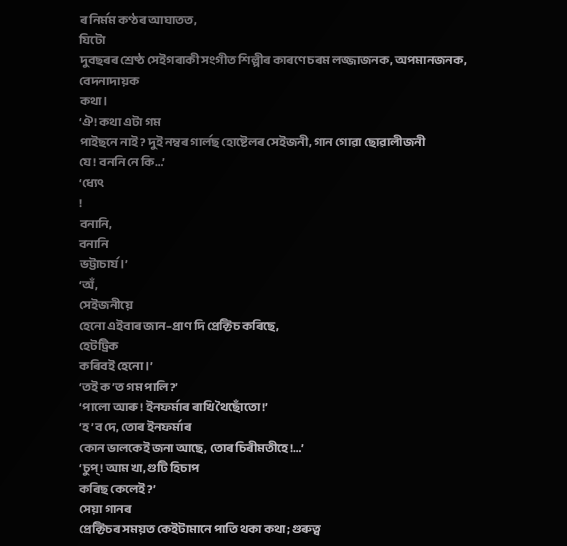ৰ নিৰ্মম কণ্ঠৰ আঘাতত,
যিটো
দুবছৰৰ শ্ৰেষ্ঠ সেইগৰাকী সংগীত শিল্পীৰ কাৰণে চৰম লজ্জাজনক, অপমানজনক,
বেদনাদায়ক
কথা।
‘ঐ! কথা এটা গম
পাইছনে নাই? দুই নম্বৰ গাৰ্লছ হোষ্টেলৰ সেইজনী, গান গোৱা ছোৱালীজনী
যে! বননি নে কি…’
‘ধ্যেৎ
!
বনানি,
বনানি
ভট্টাচাৰ্য।’
‘অঁ,
সেইজনীয়ে
হেনো এইবাৰ জান–প্ৰাণ দি প্ৰেক্টিচ কৰিছে,
হেটট্ৰিক
কৰিবই হেনো।’
‘তই ক’ত গম পালি?’
‘পালো আৰু! ইনফৰ্মাৰ ৰাখি থৈছোঁতো !’
‘হ’ব দে, তোৰ ইনফৰ্মাৰ
কোন ভালকেই জনা আছে, তোৰ চিৰীমতীহে!…’
‘চুপ্! আম খা, গুটি হিচাপ
কৰিছ কেলেই?’
সেয়া গানৰ
প্ৰেক্টিচৰ সময়ত কেইটামানে পাতি থকা কথা; গুৰুত্ব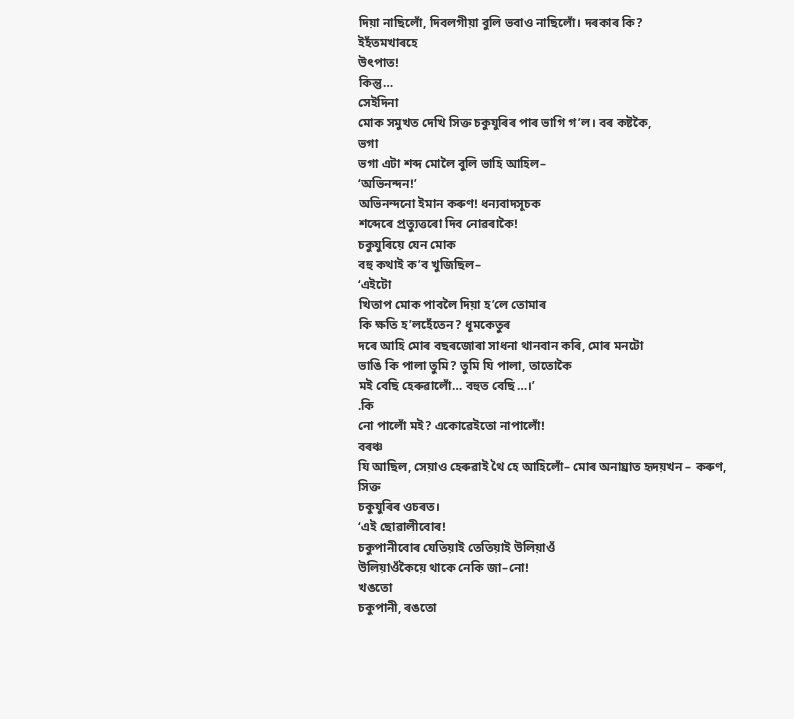দিয়া নাছিলোঁ, দিবলগীয়া বুলি ভবাও নাছিলোঁ। দৰকাৰ কি?
ইহঁতমখাৰহে
উৎপাত!
কিন্তু…
সেইদিনা
মোক সমুখত দেখি সিক্ত চকুযুৰিৰ পাৰ ভাগি গ’ল। বৰ কষ্টকৈ,
ভগা
ভগা এটা শব্দ মোলৈ বুলি ভাহি আহিল–
‘অভিনন্দন!’
অভিনন্দনো ইমান কৰুণ! ধন্যবাদসূচক
শব্দেৰে প্ৰত্যুত্তৰো দিব নোৱৰাকৈ!
চকুযুৰিয়ে যেন মোক
বহু কথাই ক’ব খুজিছিল–
‘এইটো
খিতাপ মোক পাবলৈ দিয়া হ’লে তোমাৰ
কি ক্ষতি হ’লহেঁতেন? ধূমকেতুৰ
দৰে আহি মোৰ বছৰজোৰা সাধনা থানবান কৰি, মোৰ মনটো
ভাঙি কি পালা তুমি? তুমি যি পালা, তাতোকৈ
মই বেছি হেৰুৱালোঁ… বহুত বেছি…।’
.কি
নো পালোঁ মই? একোৱেইতো নাপালোঁ!
বৰঞ্চ
যি আছিল, সেয়াও হেৰুৱাই থৈ হে আহিলোঁ– মোৰ অনাঘ্ৰাত হৃদয়খন – কৰুণ,
সিক্ত
চকুযুৰিৰ ওচৰত।
‘এই ছোৱালীবোৰ!
চকুপানীবোৰ যেতিয়াই তেতিয়াই উলিয়াওঁ
উলিয়াওঁকৈয়ে থাকে নেকি জা–নো!
খঙতো
চকুপানী, ৰঙতো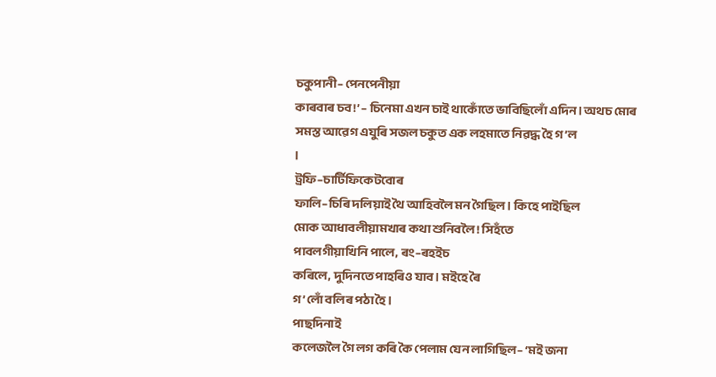চকুপানী– পেনপেনীয়া
কাৰবাৰ চব!’ – চিনেমা এখন চাই থাকোঁতে ভাবিছিলোঁ এদিন। অথচ মোৰ
সমস্ত আৱেগ এযুৰি সজল চকুত এক লহমাতে নিৱদ্ধ হৈ গ’ল
।
ট্ৰফি–চাৰ্টিফিকেটবোৰ
ফালি–চিৰি দলিয়াই থৈ আহিবলৈ মন গৈছিল। কিহে পাইছিল
মোক আধাবলীয়ামখাৰ কথা শুনিবলৈ ! সিহঁতে
পাবলগীয়াখিনি পালে, ৰং–ৰহইচ
কৰিলে, দুদিনতে পাহৰিও যাব। মইহে ৰৈ
গ’লোঁ বলিৰ পঠা হৈ।
পাছদিনাই
কলেজলৈ গৈ লগ কৰি কৈ পেলাম যেন লাগিছিল– ‘মই জনা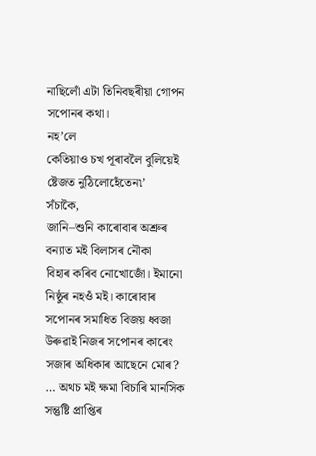নাছিলোঁ এটা তিনিবছৰীয়া গোপন সপোনৰ কথা।
নহ’লে
কেতিয়াও চখ পূৰাবলৈ বুলিয়েই ষ্টেজত নুঠিলোহেঁতেন৷’
সঁচাকৈ,
জানি–শুনি কাৰোবাৰ অশ্ৰুৰ বন্যাত মই বিলাসৰ নৌকা
বিহাৰ কৰিব নোখোজোঁ। ইমানো
নিষ্ঠুৰ নহওঁ মই। কাৰোবাৰ
সপোনৰ সমাধিত বিজয় ধ্বজা উৰুৱাই নিজৰ সপোনৰ কাৰেং সজাৰ অধিকাৰ আছেনে মোৰ?
… অথচ মই ক্ষমা বিচাৰি মানসিক সন্তুষ্টি প্ৰাপ্তিৰ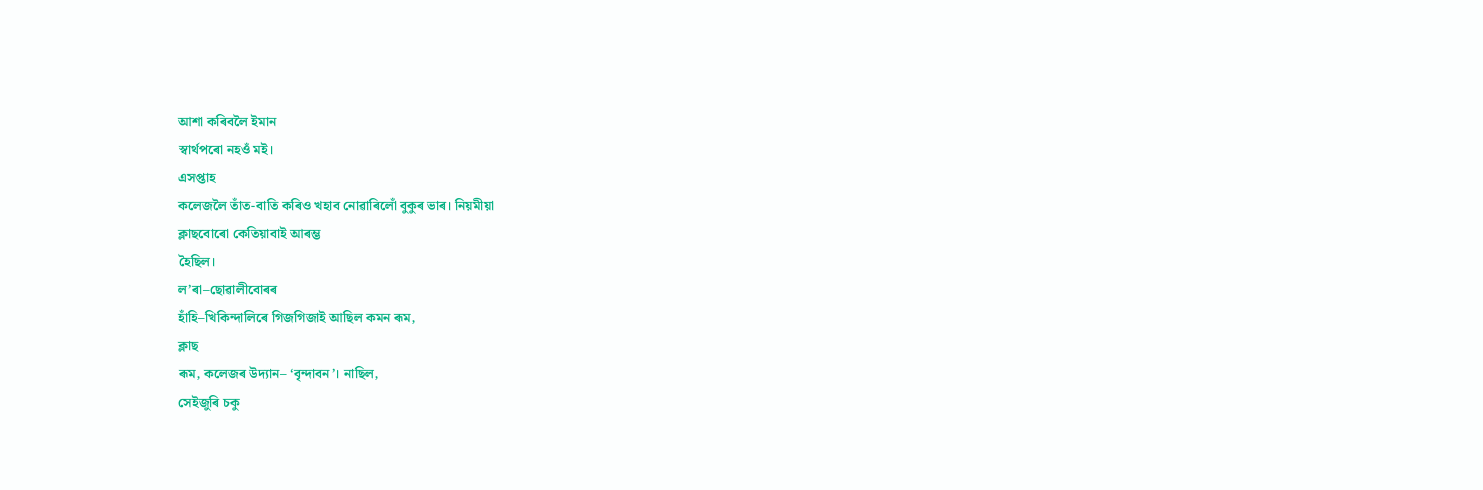আশা কৰিবলৈ ইমান
স্বাৰ্থপৰো নহওঁ মই।
এসপ্তাহ
কলেজলৈ তাঁত-বাতি কৰিও খহাব নোৱাৰিলোঁ বুকুৰ ভাৰ। নিয়মীয়া
ক্লাছবোৰো কেতিয়াবাই আৰম্ভ
হৈছিল।
ল’ৰা–ছোৱালীবোৰৰ
হাঁহি–খিকিন্দালিৰে গিজগিজাই আছিল কমন ৰূম,
ক্লাছ
ৰূম, কলেজৰ উদ্যান– ‘বৃন্দাবন’। নাছিল,
সেইজুৰি চকু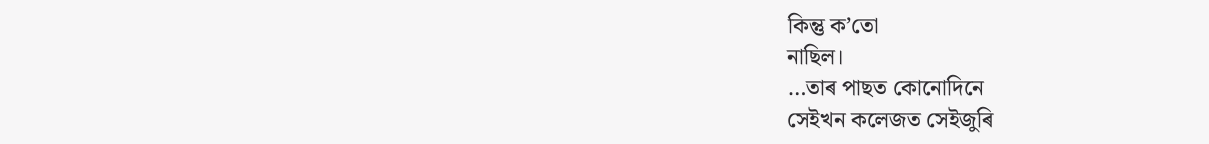কিন্তু ক’তো
নাছিল।
…তাৰ পাছত কোনোদিনে
সেইখন কলেজত সেইজুৰি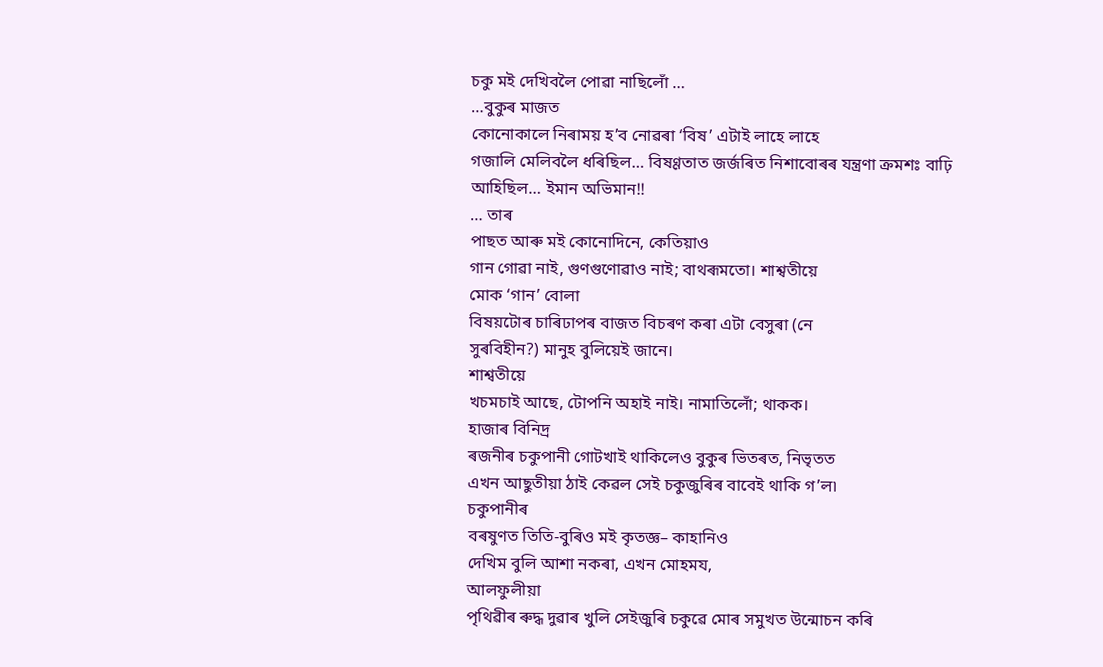চকু মই দেখিবলৈ পোৱা নাছিলোঁ …
…বুকুৰ মাজত
কোনোকালে নিৰাময় হ’ব নোৱৰা ‘বিষ’ এটাই লাহে লাহে
গজালি মেলিবলৈ ধৰিছিল… বিষণ্ণতাত জৰ্জৰিত নিশাবোৰৰ যন্ত্ৰণা ক্ৰমশঃ বাঢ়ি
আহিছিল… ইমান অভিমান!!
… তাৰ
পাছত আৰু মই কোনোদিনে, কেতিয়াও
গান গোৱা নাই, গুণগুণোৱাও নাই; বাথৰূমতো। শাশ্বতীয়ে
মোক ‘গান’ বোলা
বিষয়টোৰ চাৰিঢাপৰ বাজত বিচৰণ কৰা এটা বেসুৰা (নে
সুৰবিহীন?) মানুহ বুলিয়েই জানে।
শাশ্বতীয়ে
খচমচাই আছে, টোপনি অহাই নাই। নামাতিলোঁ; থাকক।
হাজাৰ বিনিদ্ৰ
ৰজনীৰ চকুপানী গোটখাই থাকিলেও বুকুৰ ভিতৰত, নিভৃতত
এখন আছুতীয়া ঠাই কেৱল সেই চকুজুৰিৰ বাবেই থাকি গ’ল৷
চকুপানীৰ
বৰষুণত তিতি-বুৰিও মই কৃতজ্ঞ– কাহানিও
দেখিম বুলি আশা নকৰা, এখন মোহময,
আলফুলীয়া
পৃথিৱীৰ ৰুদ্ধ দুৱাৰ খুলি সেইজুৰি চকুৱে মোৰ সমুখত উন্মোচন কৰি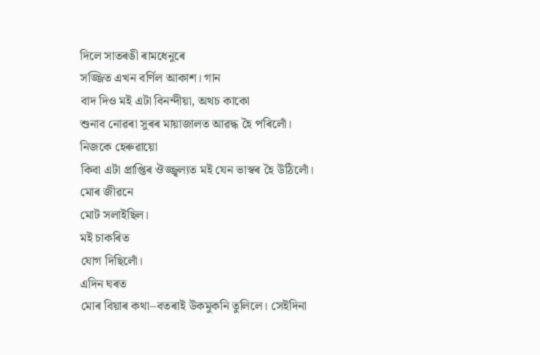দিলে সাতৰঙী ৰামধেনুৰে
সজ্জিত এখন বৰ্ণিল আকাশ। গান
বাদ দিও মই এটা বিনন্দীয়া, অথচ কাকো
শুনাব নোৱৰা সুৰৰ মায়াজালত আৱদ্ধ হৈ পৰিলোঁ। নিজকে হেৰুৱায়ো
কিবা এটা প্ৰাপ্তিৰ ঔজ্জ্বল্যত মই যেন ভাস্বৰ হৈ উঠিলোঁ।
মোৰ জীৱনে
মোট সলাইছিল।
মই চাকৰিত
যোগ দিছিলোঁ।
এদিন ঘৰত
মোৰ বিয়াৰ কথা–বতৰাই উকমুকনি তুলিলে। সেইদিনা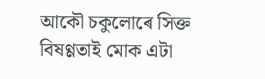আকৌ চকুলোৰে সিক্ত বিষণ্ণতাই মোক এটা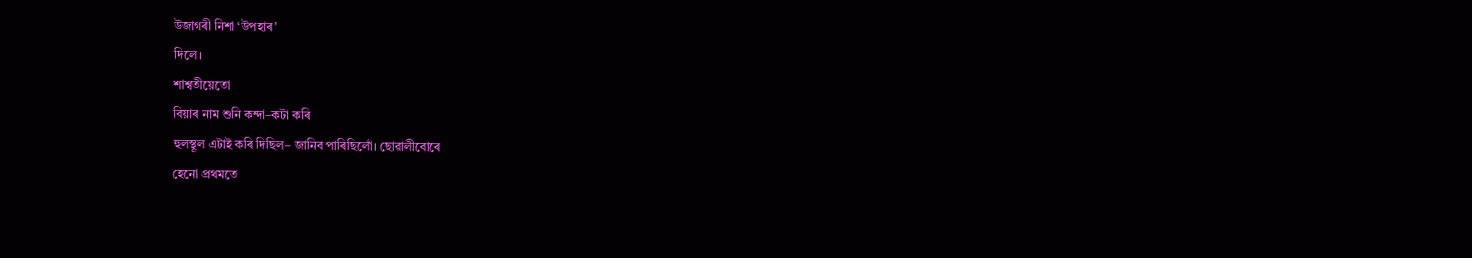উজাগৰী নিশা ‘উপহাৰ’
দিলে।
শাশ্বতীয়েতো
বিয়াৰ নাম শুনি কন্দা–কটা কৰি
হুলস্থূল এটাই কৰি দিছিল– জানিব পাৰিছিলোঁ। ছোৱালীবোৰে
হেনো প্ৰথমতে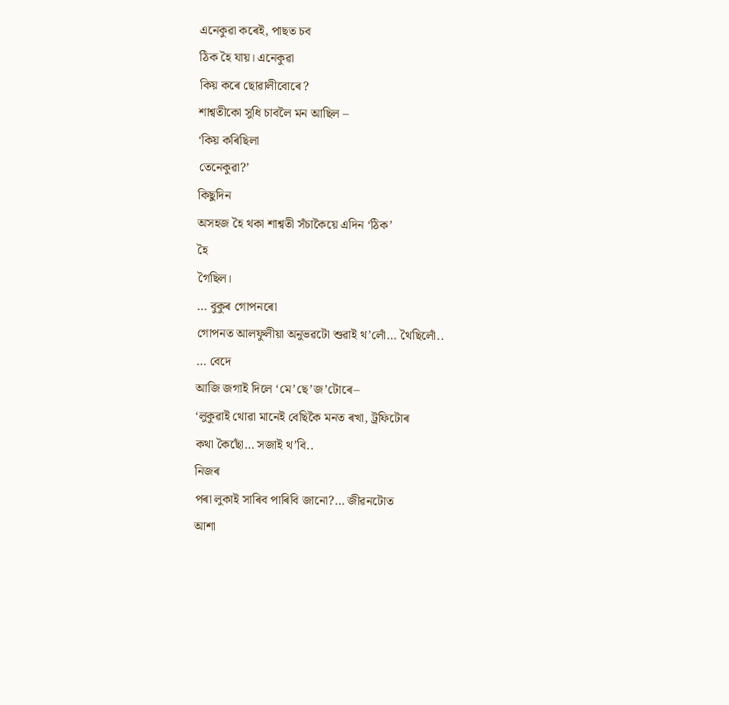এনেকুৱা কৰেই, পাছত চব
ঠিক হৈ যায়। এনেকুৱা
কিয় কৰে ছোৱালীবোৰে?
শাশ্বতীকো সুধি চাবলৈ মন আছিল –
‘কিয় কৰিছিলা
তেনেকুৱা?’
কিছুদিন
অসহজ হৈ থকা শাশ্বতী সঁচাকৈয়ে এদিন ‘ঠিক’
হৈ
গৈছিল।
… বুকুৰ গোপনৰো
গোপনত আলফুলীয়া অনুভৱটো শুৱাই থ’লোঁ… থৈছিলোঁ..
… বেদে
আজি জগাই দিলে ‘মে’ছে’জ’টোৰে–
‘লুকুৱাই থোৱা মানেই বেছিকৈ মনত ৰখা, ট্ৰফিটোৰ
কথা কৈছোঁ… সজাই থ’বি..
নিজৰ
পৰা লুকাই সাৰিব পাৰিবি জানো?… জীৱনটোত
আশা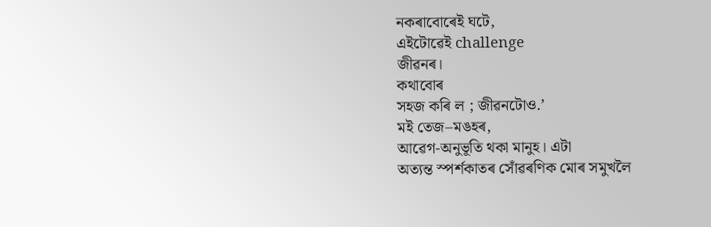নকৰাবোৰেই ঘটে,
এইটোৱেই challenge
জীৱনৰ।
কথাবোৰ
সহজ কৰি ল ; জীৱনটোও.’
মই তেজ–মঙহৰ,
আৱেগ-অনুভূতি থকা মানুহ। এটা
অত্যন্ত স্পৰ্শকাতৰ সোঁৱৰণিক মোৰ সমুখলৈ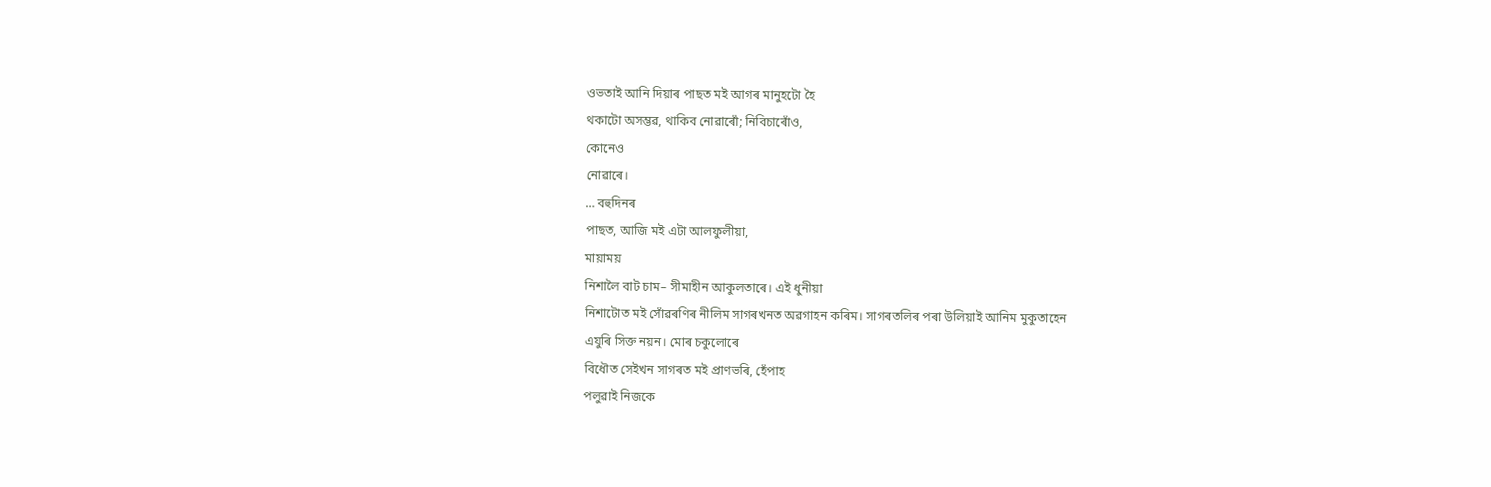ওভতাই আনি দিয়াৰ পাছত মই আগৰ মানুহটো হৈ
থকাটো অসম্ভৱ, থাকিব নোৱাৰোঁ; নিবিচাৰোঁও,
কোনেও
নোৱাৰে।
… বহুদিনৰ
পাছত, আজি মই এটা আলফুলীয়া,
মায়াময়
নিশালৈ বাট চাম– সীমাহীন আকুলতাৰে। এই ধুনীয়া
নিশাটোত মই সোঁৱৰণিৰ নীলিম সাগৰখনত অৱগাহন কৰিম। সাগৰতলিৰ পৰা উলিয়াই আনিম মুকুতাহেন
এযুৰি সিক্ত নয়ন। মোৰ চকুলোৰে
বিধৌত সেইখন সাগৰত মই প্ৰাণভৰি, হেঁপাহ
পলুৱাই নিজকে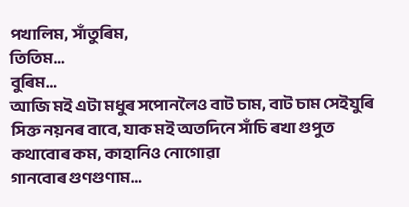পখালিম, সাঁতুৰিম,
তিতিম…
বুৰিম…
আজি মই এটা মধুৰ সপোনলৈও বাট চাম, বাট চাম সেইযুৰি
সিক্ত নয়নৰ বাবে, যাক মই অতদিনে সাঁচি ৰখা গুপুত কথাবোৰ কম, কাহানিও নোগোৱা
গানবোৰ গুণগুণাম…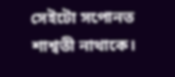সেইটো সপোনত
শাশ্বতী নাথাকে।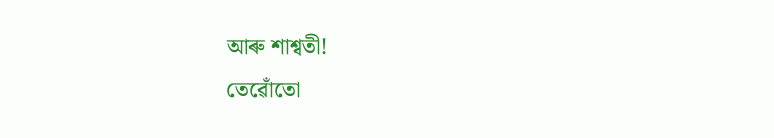আৰু শাশ্বতী!
তেৱোঁতো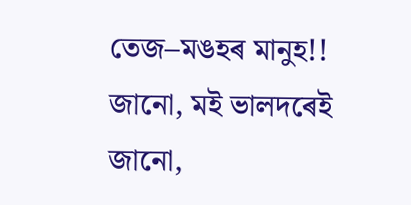তেজ–মঙহৰ মানুহ!!
জানো, মই ভালদৰেই
জানো,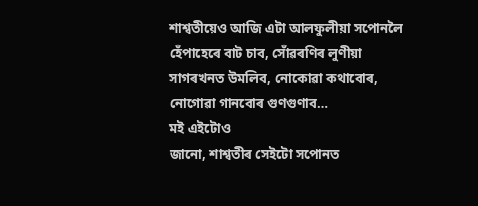শাশ্বতীয়েও আজি এটা আলফুলীয়া সপোনলৈ হেঁপাহেৰে বাট চাব, সোঁৱৰণিৰ লুণীয়া
সাগৰখনত উমলিব, নোকোৱা কথাবোৰ, নোগোৱা গানবোৰ গুণগুণাব…
মই এইটোও
জানো, শাশ্বতীৰ সেইটো সপোনত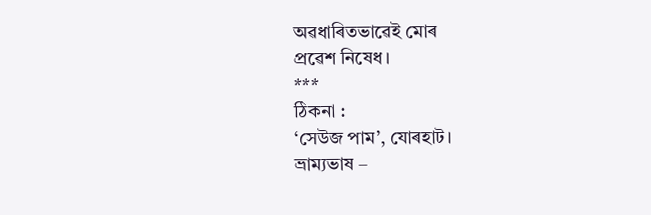অৱধাৰিতভাৱেই মোৰ
প্ৰৱেশ নিষেধ।
***
ঠিকনা :
‘সেউজ পাম’, যোৰহাট।
ভ্ৰাম্যভাষ –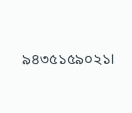৯৪৩৫১৫৯০২১।